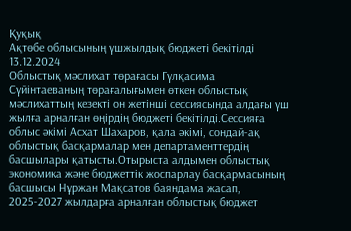Қуқық
Ақтөбе облысының үшжылдық бюджеті бекітілді 13.12.2024
Облыстық мәслихат төрағасы Гүлқасима Сүйінтаеваның төрағалығымен өткен облыстық мәслихаттың кезекті он жетінші сессиясында алдағы үш жылға арналған өңірдің бюджеті бекітілді.Сессияға облыс әкімі Асхат Шахаров, қала әкімі, сондай-ақ облыстық басқармалар мен департаменттердің басшылары қатысты.Отырыста алдымен облыстық экономика және бюджеттік жоспарлау басқармасының басшысы Нұржан Мақсатов баяндама жасап, 2025-2027 жылдарға арналған облыстық бюджет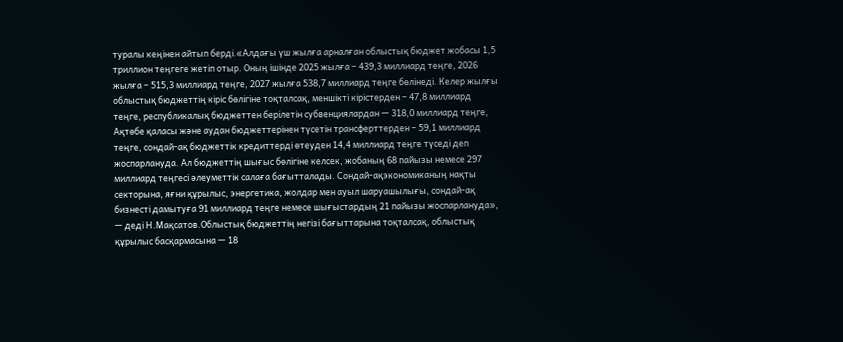туралы кеңінен айтып берді.«Алдағы үш жылға арналған облыстық бюджет жобасы 1,5 триллион теңгеге жетіп отыр. Оның ішінде 2025 жылға – 439,3 миллиард теңге, 2026 жылға – 515,3 миллиард теңге, 2027 жылға 538,7 миллиард теңге бөлінеді. Келер жылғы облыстық бюджеттің кіріс бөлігіне тоқталсақ, меншікті кірістерден – 47,8 миллиард теңге, республикалық бюджеттен берілетін субвенциялардан — 318,0 миллиард теңге, Ақтөбе қаласы және аудан бюджеттерінен түсетін трансферттерден – 59,1 миллиард теңге, сондай-ақ бюджеттік кредиттерді өтеуден 14,4 миллиард теңге түседі деп жоспарлануда. Ал бюджеттің шығыс бөлігіне келсек, жобаның 68 пайызы немесе 297 миллиард теңгесі әлеуметтік салаға бағытталады. Сондай-ақэкономиканың нақты секторына, яғни құрылыс, энергетика, жолдар мен ауыл шаруашылығы, сондай-ақ бизнесті дамытуға 91 миллиард теңге немесе шығыстардың 21 пайызы жоспарлануда», — деді Н.Мақсатов.Облыстық бюджеттің негізі бағыттарына тоқталсақ, облыстық құрылыс басқармасына — 18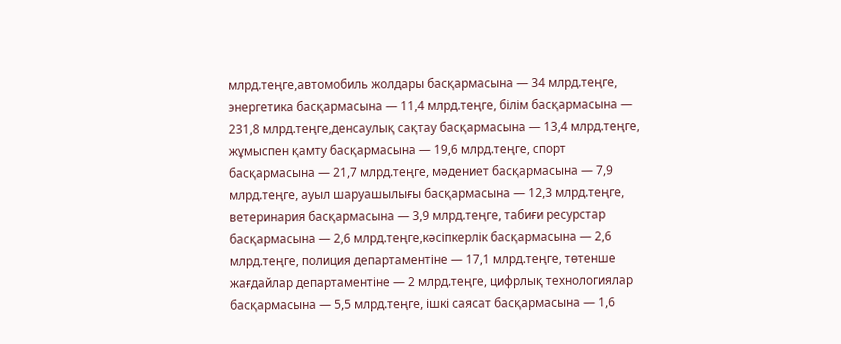млрд.теңге,автомобиль жолдары басқармасына — 34 млрд.теңге, энергетика басқармасына — 11,4 млрд.теңге, білім басқармасына — 231,8 млрд.теңге,денсаулық сақтау басқармасына — 13,4 млрд.теңге, жұмыспен қамту басқармасына — 19,6 млрд.теңге, спорт басқармасына — 21,7 млрд.теңге, мәдениет басқармасына — 7,9 млрд.теңге, ауыл шаруашылығы басқармасына — 12,3 млрд.теңге, ветеринария басқармасына — 3,9 млрд.теңге, табиғи ресурстар басқармасына — 2,6 млрд.теңге,кәсіпкерлік басқармасына — 2,6 млрд.теңге, полиция департаментіне — 17,1 млрд.теңге, төтенше жағдайлар департаментіне — 2 млрд.теңге, цифрлық технологиялар басқармасына — 5,5 млрд.теңге, ішкі саясат басқармасына — 1,6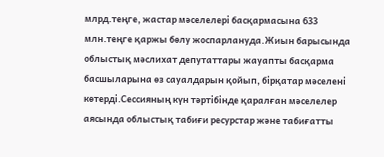млрд.теңге, жастар мәселелері басқармасына 633 млн.теңге қаржы бөлу жоспарлануда.Жиын барысында облыстық мәслихат депутаттары жауапты басқарма басшыларына өз сауалдарын қойып, бірқатар мәселені көтерді.Сессияның күн тәртібінде қаралған мәселелер аясында облыстық табиғи ресурстар және табиғатты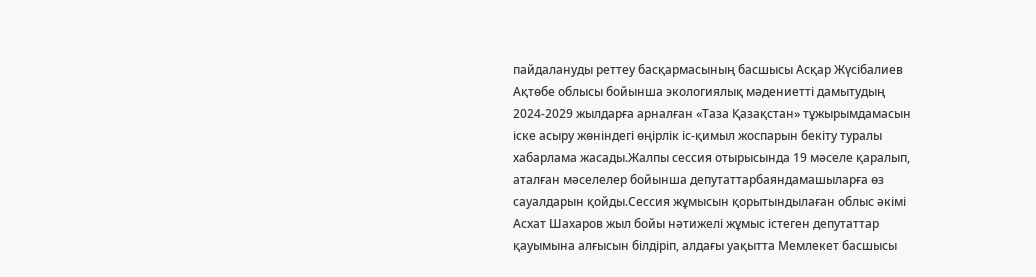пайдалануды реттеу басқармасының басшысы Асқар Жүсібалиев Ақтөбе облысы бойынша экологиялық мәдениетті дамытудың 2024-2029 жылдарға арналған «Таза Қазақстан» тұжырымдамасын іске асыру жөніндегі өңірлік іс-қимыл жоспарын бекіту туралы хабарлама жасады.Жалпы сессия отырысында 19 мәселе қаралып, аталған мәселелер бойынша депутаттарбаяндамашыларға өз сауалдарын қойды.Сессия жұмысын қорытындылаған облыс әкімі Асхат Шахаров жыл бойы нәтижелі жұмыс істеген депутаттар қауымына алғысын білдіріп, алдағы уақытта Мемлекет басшысы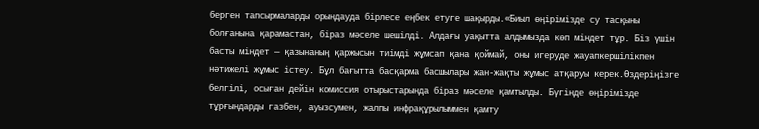берген тапсырмаларды орындауда бірлесе еңбек етуге шақырды.«Биыл өңірімізде су тасқыны болғанына қарамастан, біраз мәселе шешілді. Алдағы уақытта алдымызда көп міндет тұр. Біз үшін басты міндет — қазынаның қаржысын тиімді жұмсап қана қоймай, оны игеруде жауапкершілікпен нәтижелі жұмыс істеу. Бұл бағытта басқарма басшылары жан-жақты жұмыс атқаруы керек.Өздеріңізге белгілі, осыған дейін комиссия отырыстарында біраз мәселе қамтылды. Бүгінде өңірімізде тұрғындарды газбен, ауызсумен, жалпы инфрақұрылыммен қамту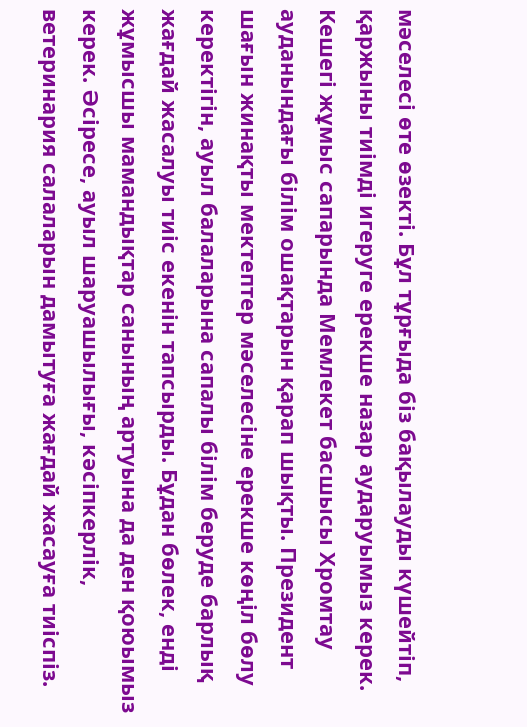мәселесі өте өзекті. Бұл тұрғыда біз бақылауды күшейтіп, қаржыны тиімді игеруге ерекше назар аударуымыз керек. Кешегі жұмыс сапарында Мемлекет басшысы Хромтау ауданындағы білім ошақтарын қарап шықты. Президент шағын жинақты мектептер мәселесіне ерекше көңіл бөлу керектігін, ауыл балаларына сапалы білім беруде барлық жағдай жасалуы тиіс екенін тапсырды. Бұдан бөлек, енді жұмысшы мамандықтар санының артуына да ден қоюымыз керек. Әсіресе, ауыл шаруашылығы, кәсіпкерлік, ветеринария салаларын дамытуға жағдай жасауға тиіспіз.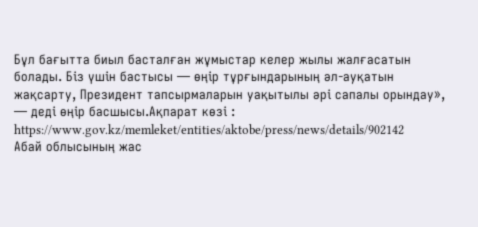Бұл бағытта биыл басталған жұмыстар келер жылы жалғасатын болады. Біз үшін бастысы — өңір тұрғындарының әл-ауқатын жақсарту, Президент тапсырмаларын уақытылы әрі сапалы орындау», — деді өңір басшысы.Ақпарат көзі : https://www.gov.kz/memleket/entities/aktobe/press/news/details/902142
Абай облысының жас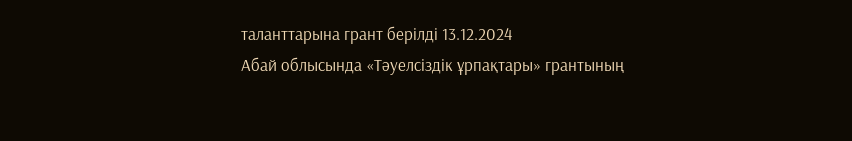таланттарына грант берілді 13.12.2024
Абай облысында «Тәуелсіздік ұрпақтары» грантының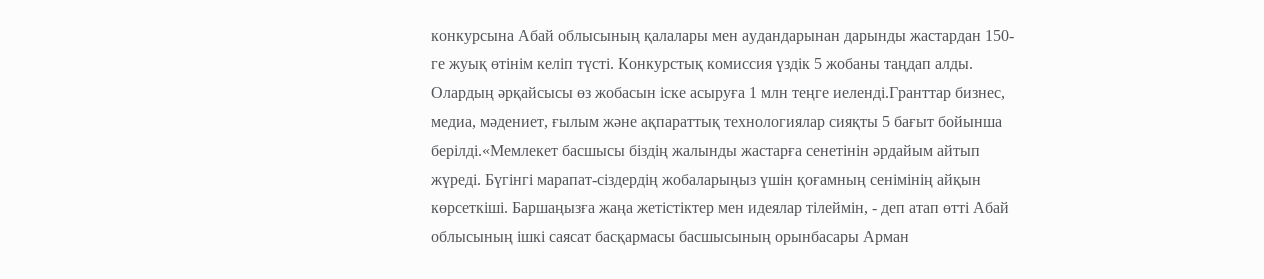конкурсына Абай облысының қалалары мен аудандарынан дарынды жастардан 150-ге жуық өтінім келіп түсті. Конкурстық комиссия үздік 5 жобаны таңдап алды. Олардың әрқайсысы өз жобасын іске асыруға 1 млн теңге иеленді.Гранттар бизнес, медиа, мәдениет, ғылым және ақпараттық технологиялар сияқты 5 бағыт бойынша берілді.«Мемлекет басшысы біздің жалынды жастарға сенетінін әрдайым айтып жүреді. Бүгінгі марапат-сіздердің жобаларыңыз үшін қоғамның сенімінің айқын көрсеткіші. Баршаңызға жаңа жетістіктер мен идеялар тілеймін, - деп атап өтті Абай облысының ішкі саясат басқармасы басшысының орынбасары Арман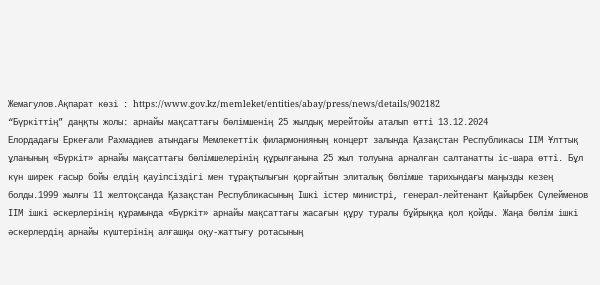Жемагулов.Ақпарат көзі : https://www.gov.kz/memleket/entities/abay/press/news/details/902182
“Бүркіттің” даңқты жолы: арнайы мақсаттағы бөлімшенің 25 жылдық мерейтойы аталып өтті 13.12.2024
Елордадағы Еркеғали Рахмадиев атындағы Мемлекеттік филармонияның концерт залында Қазақстан Республикасы ІІМ Ұлттық ұланының «Бүркіт» арнайы мақсаттағы бөлімшелерінің құрылғанына 25 жыл толуына арналған салтанатты іс-шара өтті. Бұл күн ширек ғасыр бойы елдің қауіпсіздігі мен тұрақтылығын қорғайтын элиталық бөлімше тарихындағы маңызды кезең болды.1999 жылғы 11 желтоқсанда Қазақстан Республикасының Ішкі істер министрі, генерал-лейтенант Қайырбек Сүлейменов ІІМ ішкі әскерлерінің құрамында «Бүркіт» арнайы мақсаттағы жасағын құру туралы бұйрыққа қол қойды. Жаңа бөлім ішкі әскерлердің арнайы күштерінің алғашқы оқу-жаттығу ротасының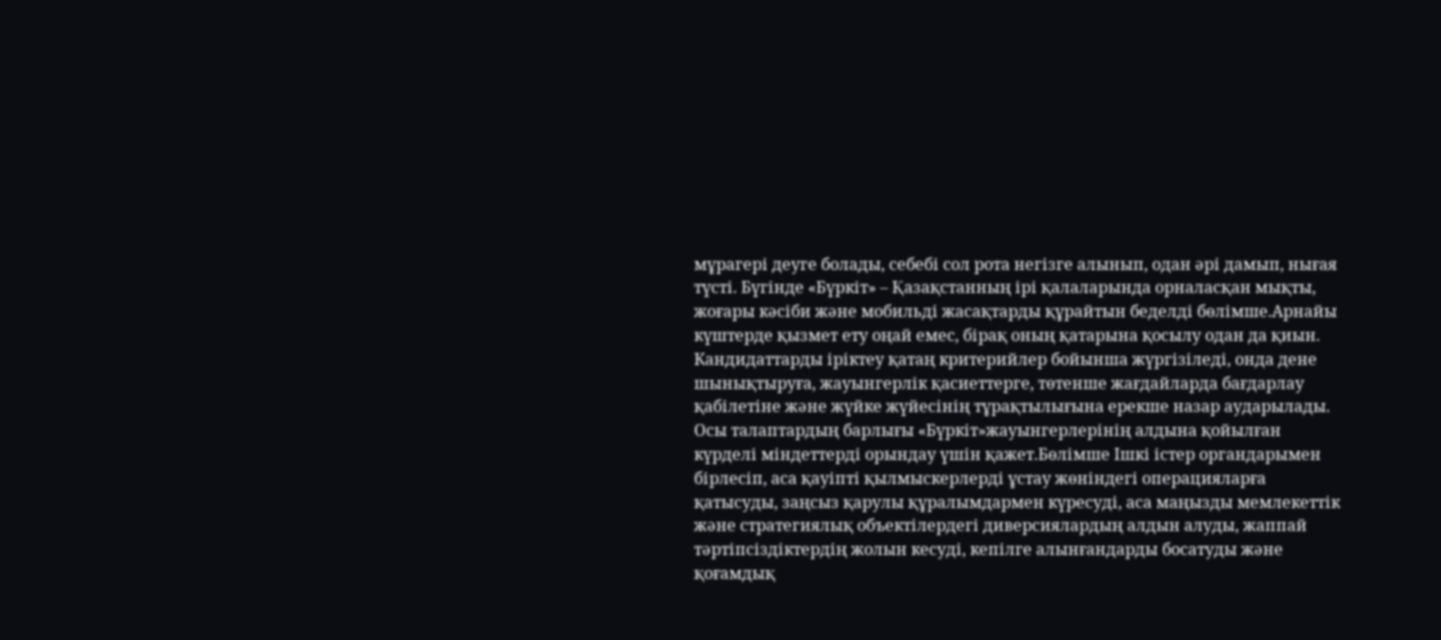мұрагері деуге болады, себебі сол рота негізге алынып, одан әрі дамып, нығая түсті. Бүгінде «Бүркіт» – Қазақстанның ірі қалаларында орналасқан мықты, жоғары кәсіби және мобильді жасақтарды құрайтын беделді бөлімше.Арнайы күштерде қызмет ету оңай емес, бірақ оның қатарына қосылу одан да қиын. Кандидаттарды іріктеу қатаң критерийлер бойынша жүргізіледі, онда дене шынықтыруға, жауынгерлік қасиеттерге, төтенше жағдайларда бағдарлау қабілетіне және жүйке жүйесінің тұрақтылығына ерекше назар аударылады. Осы талаптардың барлығы «Бүркіт»жауынгерлерінің алдына қойылған күрделі міндеттерді орындау үшін қажет.Бөлімше Ішкі істер органдарымен бірлесіп, аса қауіпті қылмыскерлерді ұстау жөніндегі операцияларға қатысуды, заңсыз қарулы құралымдармен күресуді, аса маңызды мемлекеттік және стратегиялық объектілердегі диверсиялардың алдын алуды, жаппай тәртіпсіздіктердің жолын кесуді, кепілге алынғандарды босатуды және қоғамдық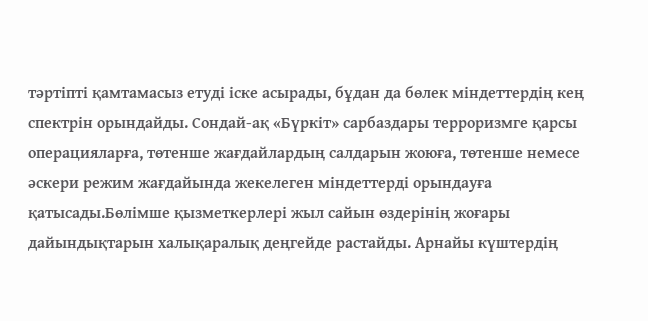тәртіпті қамтамасыз етуді іске асырады, бұдан да бөлек міндеттердің кең спектрін орындайды. Сондай-ақ «Бүркіт» сарбаздары терроризмге қарсы операцияларға, төтенше жағдайлардың салдарын жоюға, төтенше немесе әскери режим жағдайында жекелеген міндеттерді орындауға қатысады.Бөлімше қызметкерлері жыл сайын өздерінің жоғары дайындықтарын халықаралық деңгейде растайды. Арнайы күштердің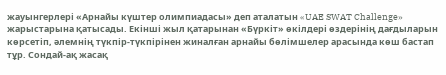жауынгерлері «Арнайы күштер олимпиадасы» деп аталатын «UAE SWAT Challenge» жарыстарына қатысады. Екінші жыл қатарынан «Бүркіт» өкілдері өздерінің дағдыларын көрсетіп, әлемнің түкпір-түкпірінен жиналған арнайы бөлімшелер арасында көш бастап тұр. Сондай-ақ жасақ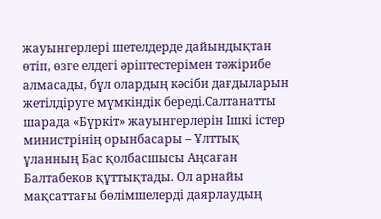жауынгерлері шетелдерде дайындықтан өтіп, өзге елдегі әріптестерімен тәжірибе алмасады, бұл олардың кәсіби дағдыларын жетілдіруге мүмкіндік береді.Салтанатты шарада «Бүркіт» жауынгерлерін Ішкі істер министрінің орынбасары – Ұлттық ұланның Бас қолбасшысы Аңсаған Балтабеков құттықтады. Ол арнайы мақсаттағы бөлімшелерді даярлаудың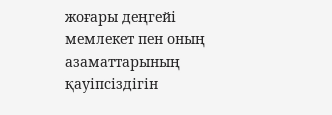жоғары деңгейі мемлекет пен оның азаматтарының қауіпсіздігін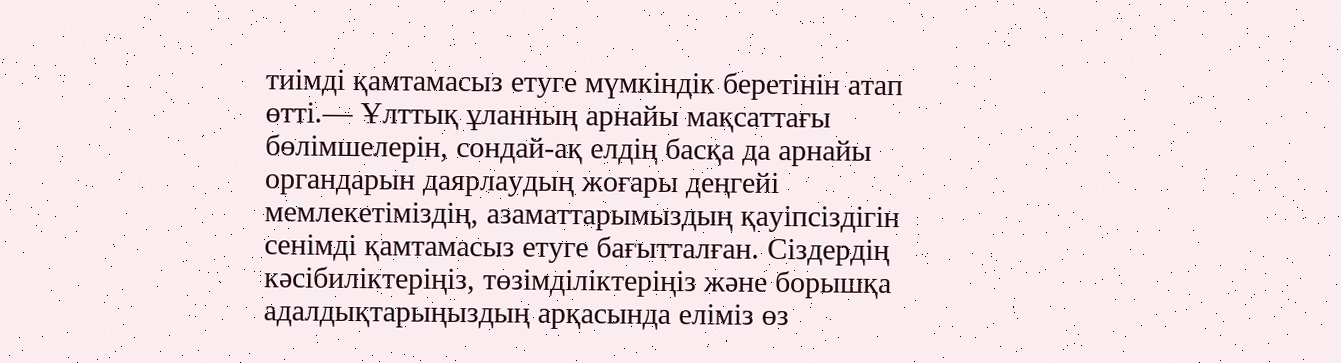тиімді қамтамасыз етуге мүмкіндік беретінін атап өтті.— Ұлттық ұланның арнайы мақсаттағы бөлімшелерін, сондай-ақ елдің басқа да арнайы органдарын даярлаудың жоғары деңгейі мемлекетіміздің, азаматтарымыздың қауіпсіздігін сенімді қамтамасыз етуге бағытталған. Сіздердің кәсібиліктеріңіз, төзімділіктеріңіз және борышқа адалдықтарыңыздың арқасында еліміз өз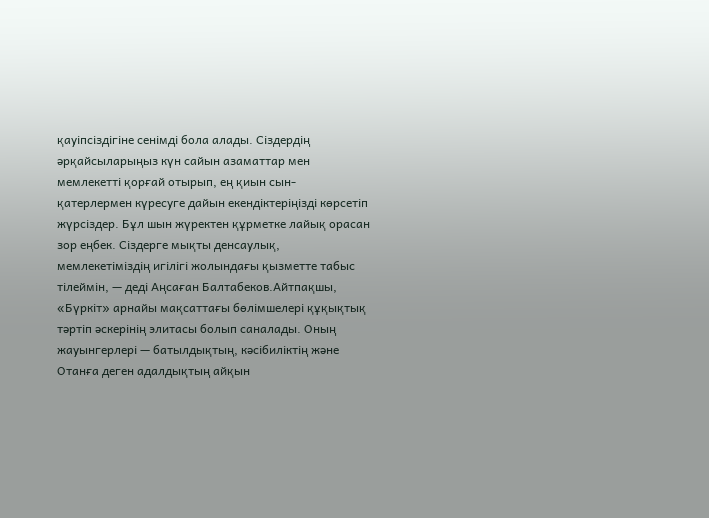қауіпсіздігіне сенімді бола алады. Сіздердің әрқайсыларыңыз күн сайын азаматтар мен мемлекетті қорғай отырып, ең қиын сын-қатерлермен күресуге дайын екендіктеріңізді көрсетіп жүрсіздер. Бұл шын жүректен құрметке лайық орасан зор еңбек. Сіздерге мықты денсаулық, мемлекетіміздің игілігі жолындағы қызметте табыс тілеймін, — деді Аңсаған Балтабеков.Айтпақшы, «Бүркіт» арнайы мақсаттағы бөлімшелері құқықтық тәртіп әскерінің элитасы болып саналады. Оның жауынгерлері — батылдықтың, кәсібиліктің және Отанға деген адалдықтың айқын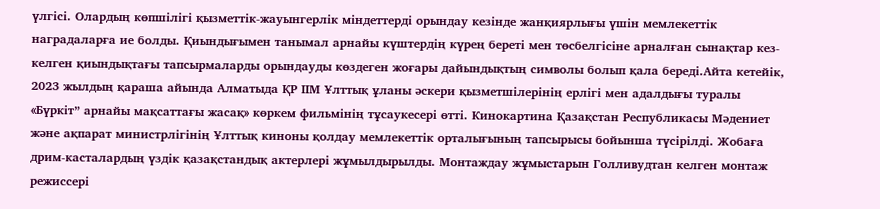үлгісі. Олардың көпшілігі қызметтік-жауынгерлік міндеттерді орындау кезінде жанқиярлығы үшін мемлекеттік наградаларға ие болды. Қиындығымен танымал арнайы күштердің күрең береті мен төсбелгісіне арналған сынақтар кез-келген қиындықтағы тапсырмаларды орындауды көздеген жоғары дайындықтың символы болып қала береді.Айта кетейік, 2023 жылдың қараша айында Алматыда ҚР ІІМ Ұлттық ұланы әскери қызметшілерінің ерлігі мен адалдығы туралы «Бүркіт” арнайы мақсаттағы жасақ» көркем фильмінің тұсаукесері өтті. Кинокартина Қазақстан Республикасы Мәдениет және ақпарат министрлігінің Ұлттық киноны қолдау мемлекеттік орталығының тапсырысы бойынша түсірілді. Жобаға дрим-касталардың үздік қазақстандық актерлері жұмылдырылды. Монтаждау жұмыстарын Голливудтан келген монтаж режиссері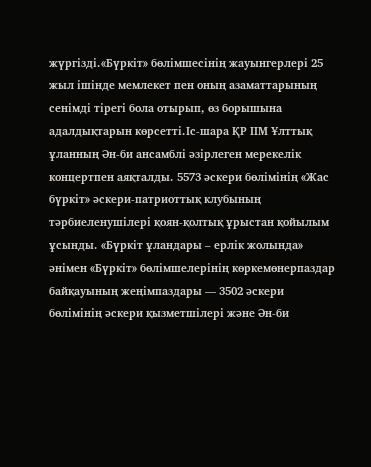жүргізді.«Бүркіт» бөлімшесінің жауынгерлері 25 жыл ішінде мемлекет пен оның азаматтарының сенімді тірегі бола отырып, өз борышына адалдықтарын көрсетті.Іс-шара ҚР ІІМ Ұлттық ұланның Ән-би ансамблі әзірлеген мерекелік концертпен аяқталды. 5573 әскери бөлімінің «Жас бүркіт» әскери-патриоттық клубының тәрбиеленушілері қоян-қолтық ұрыстан қойылым ұсынды. «Бүркіт ұландары – ерлік жолында» әнімен «Бүркіт» бөлімшелерінің көркемөнерпаздар байқауының жеңімпаздары — 3502 әскери бөлімінің әскери қызметшілері және Ән-би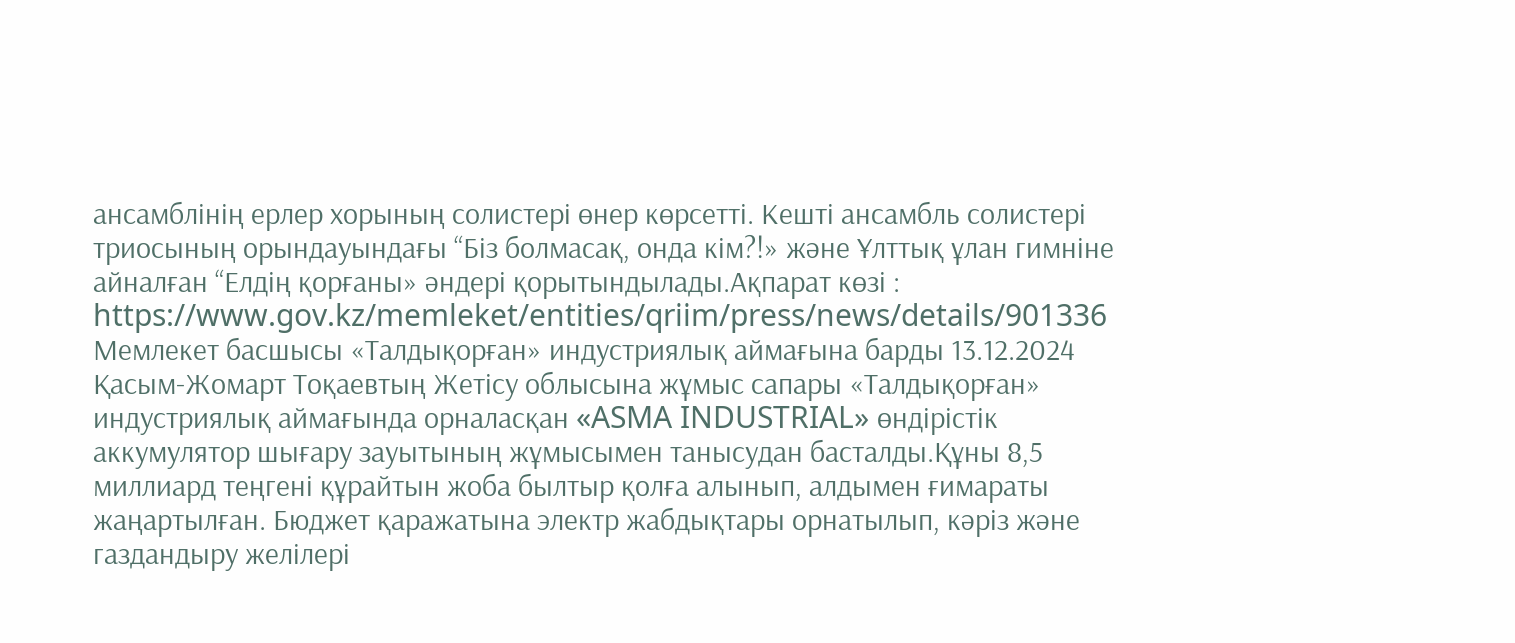ансамблінің ерлер хорының солистері өнер көрсетті. Кешті ансамбль солистері триосының орындауындағы “Біз болмасақ, онда кім?!» және Ұлттық ұлан гимніне айналған “Елдің қорғаны» әндері қорытындылады.Ақпарат көзі : https://www.gov.kz/memleket/entities/qriim/press/news/details/901336
Мемлекет басшысы «Талдықорған» индустриялық аймағына барды 13.12.2024
Қасым-Жомарт Тоқаевтың Жетісу облысына жұмыс сапары «Талдықорған» индустриялық аймағында орналасқан «ASMA INDUSTRIAL» өндірістік аккумулятор шығару зауытының жұмысымен танысудан басталды.Құны 8,5 миллиард теңгені құрайтын жоба былтыр қолға алынып, алдымен ғимараты жаңартылған. Бюджет қаражатына электр жабдықтары орнатылып, кәріз және газдандыру желілері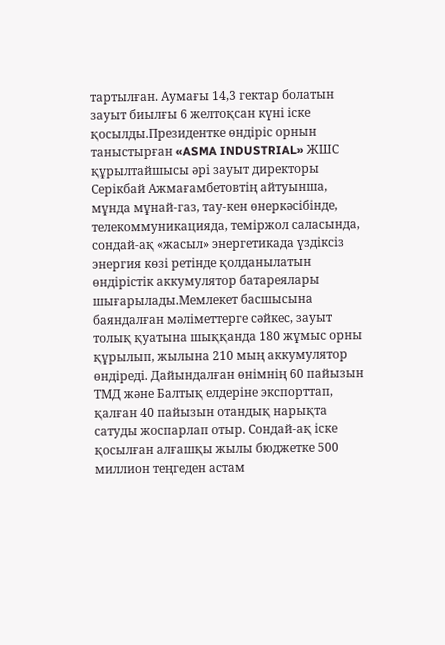тартылған. Аумағы 14,3 гектар болатын зауыт биылғы 6 желтоқсан күні іске қосылды.Президентке өндіріс орнын таныстырған «ASMA INDUSTRIAL» ЖШС құрылтайшысы әрі зауыт директоры Серікбай Ажмағамбетовтің айтуынша, мұнда мұнай-газ, тау-кен өнеркәсібінде, телекоммуникацияда, теміржол саласында, сондай-ақ «жасыл» энергетикада үздіксіз энергия көзі ретінде қолданылатын өндірістік аккумулятор батареялары шығарылады.Мемлекет басшысына баяндалған мәліметтерге сәйкес, зауыт толық қуатына шыққанда 180 жұмыс орны құрылып, жылына 210 мың аккумулятор өндіреді. Дайындалған өнімнің 60 пайызын ТМД және Балтық елдеріне экспорттап, қалған 40 пайызын отандық нарықта сатуды жоспарлап отыр. Сондай-ақ іске қосылған алғашқы жылы бюджетке 500 миллион теңгеден астам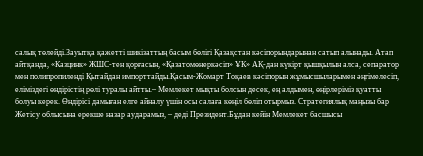салық төлейді.Зауытқа қажетті шикізаттың басым бөлігі Қазақстан кәсіпорындарынан сатып алынады. Атап айтқанда, «Казцинк» ЖШС-тен қорғасын, «Қазатомөнеркәсіп» ҰК» АҚ-дан күкірт қышқылын алса, сепаратор мен полипропиленді Қытайдан импорттайды.Қасым-Жомарт Тоқаев кәсіпорын жұмысшыларымен әңгімелесіп, еліміздегі өндірістің рөлі туралы айтты.– Мемлекет мықты болсын десек, ең алдымен, өңірлеріміз қуатты болуы керек. Өндірісі дамыған елге айналу үшін осы салаға көңіл бөліп отырмыз. Стратегиялық маңызы бар Жетісу облысына ерекше назар аударамыз, – деді Президент.Бұдан кейін Мемлекет басшысы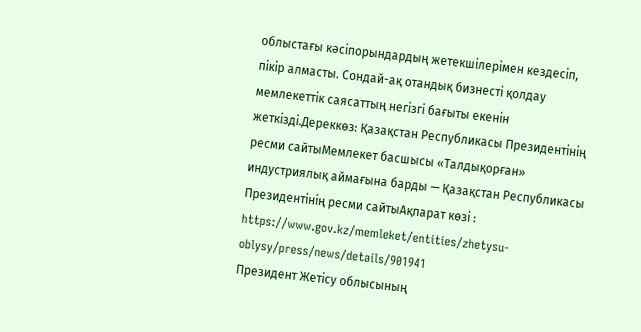облыстағы кәсіпорындардың жетекшілерімен кездесіп, пікір алмасты. Сондай-ақ отандық бизнесті қолдау мемлекеттік саясаттың негізгі бағыты екенін жеткізді.Дереккөз: Қазақстан Республикасы Президентінің ресми сайтыМемлекет басшысы «Талдықорған» индустриялық аймағына барды — Қазақстан Республикасы Президентінің ресми сайтыАқпарат көзі : https://www.gov.kz/memleket/entities/zhetysu-oblysy/press/news/details/901941
Президент Жетісу облысының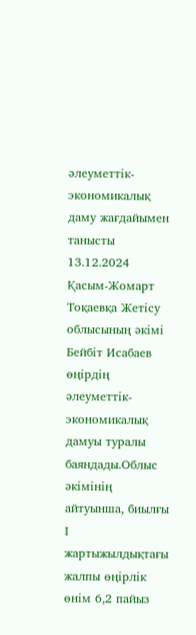әлеуметтік-экономикалық даму жағдайымен танысты 13.12.2024
Қасым-Жомарт Тоқаевқа Жетісу облысының әкімі Бейбіт Исабаев өңірдің әлеуметтік-экономикалық дамуы туралы баяндады.Облыс әкімінің айтуынша, биылғы І жартыжылдықтағы жалпы өңірлік өнім 6,2 пайыз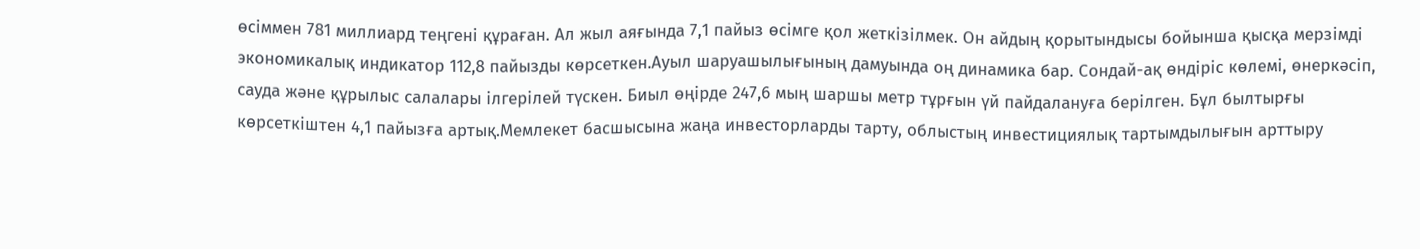өсіммен 781 миллиард теңгені құраған. Ал жыл аяғында 7,1 пайыз өсімге қол жеткізілмек. Он айдың қорытындысы бойынша қысқа мерзімді экономикалық индикатор 112,8 пайызды көрсеткен.Ауыл шаруашылығының дамуында оң динамика бар. Сондай-ақ өндіріс көлемі, өнеркәсіп, сауда және құрылыс салалары ілгерілей түскен. Биыл өңірде 247,6 мың шаршы метр тұрғын үй пайдалануға берілген. Бұл былтырғы көрсеткіштен 4,1 пайызға артық.Мемлекет басшысына жаңа инвесторларды тарту, облыстың инвестициялық тартымдылығын арттыру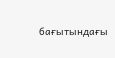бағытындағы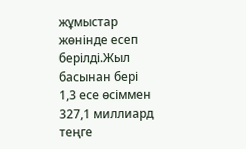жұмыстар жөнінде есеп берілді.Жыл басынан бері 1,3 есе өсіммен 327,1 миллиард теңге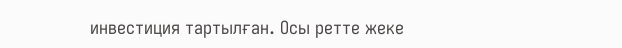инвестиция тартылған. Осы ретте жеке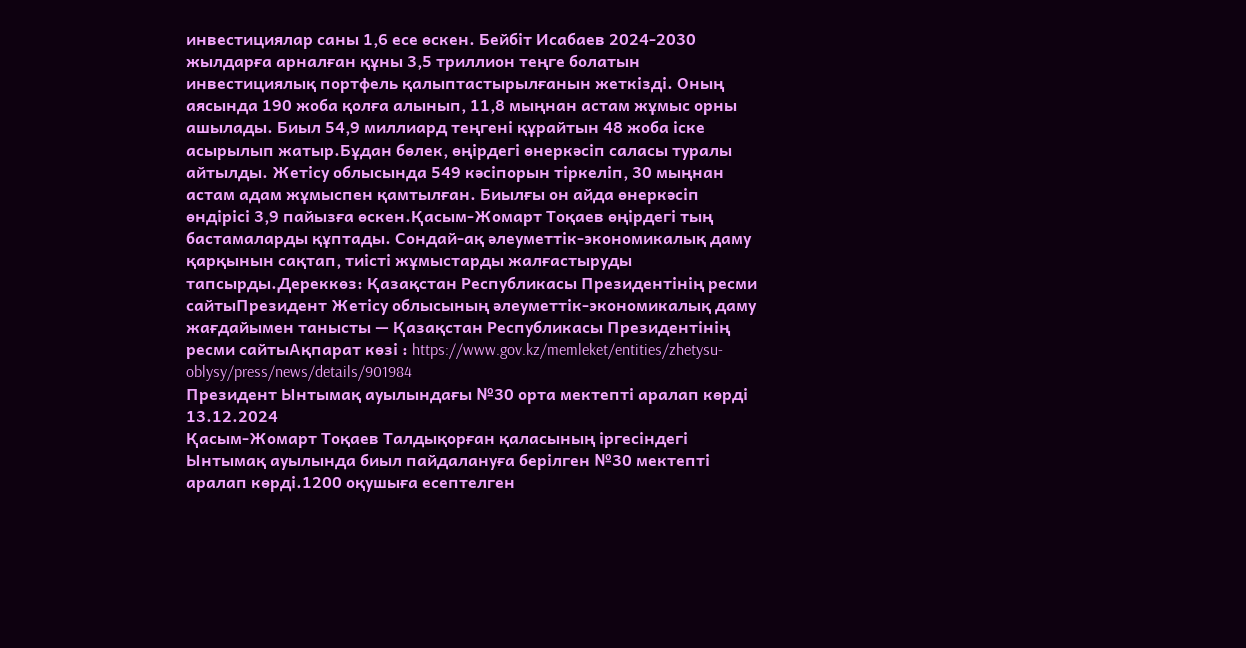инвестициялар саны 1,6 есе өскен. Бейбіт Исабаев 2024-2030 жылдарға арналған құны 3,5 триллион теңге болатын инвестициялық портфель қалыптастырылғанын жеткізді. Оның аясында 190 жоба қолға алынып, 11,8 мыңнан астам жұмыс орны ашылады. Биыл 54,9 миллиард теңгені құрайтын 48 жоба іске асырылып жатыр.Бұдан бөлек, өңірдегі өнеркәсіп саласы туралы айтылды. Жетісу облысында 549 кәсіпорын тіркеліп, 30 мыңнан астам адам жұмыспен қамтылған. Биылғы он айда өнеркәсіп өндірісі 3,9 пайызға өскен.Қасым-Жомарт Тоқаев өңірдегі тың бастамаларды құптады. Сондай-ақ әлеуметтік-экономикалық даму қарқынын сақтап, тиісті жұмыстарды жалғастыруды тапсырды.Дереккөз: Қазақстан Республикасы Президентінің ресми сайтыПрезидент Жетісу облысының әлеуметтік-экономикалық даму жағдайымен танысты — Қазақстан Республикасы Президентінің ресми сайтыАқпарат көзі : https://www.gov.kz/memleket/entities/zhetysu-oblysy/press/news/details/901984
Президент Ынтымақ ауылындағы №30 орта мектепті аралап көрді 13.12.2024
Қасым-Жомарт Тоқаев Талдықорған қаласының іргесіндегі Ынтымақ ауылында биыл пайдалануға берілген №30 мектепті аралап көрді.1200 оқушыға есептелген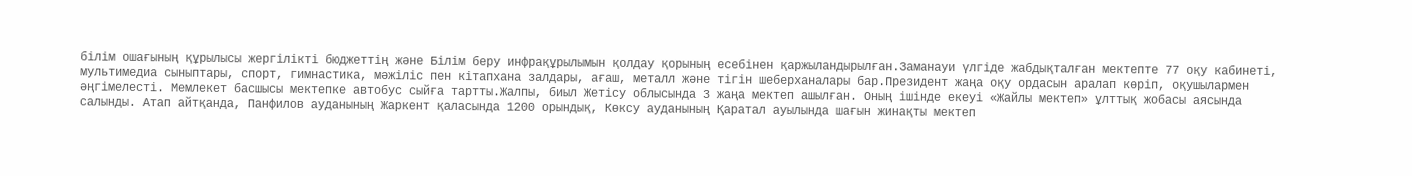білім ошағының құрылысы жергілікті бюджеттің және Білім беру инфрақұрылымын қолдау қорының есебінен қаржыландырылған.Заманауи үлгіде жабдықталған мектепте 77 оқу кабинеті, мультимедиа сыныптары, спорт, гимнастика, мәжіліс пен кітапхана залдары, ағаш, металл және тігін шеберханалары бар.Президент жаңа оқу ордасын аралап көріп, оқушылармен әңгімелесті. Мемлекет басшысы мектепке автобус сыйға тартты.Жалпы, биыл Жетісу облысында 3 жаңа мектеп ашылған. Оның ішінде екеуі «Жайлы мектеп» ұлттық жобасы аясында салынды. Атап айтқанда, Панфилов ауданының Жаркент қаласында 1200 орындық, Көксу ауданының Қаратал ауылында шағын жинақты мектеп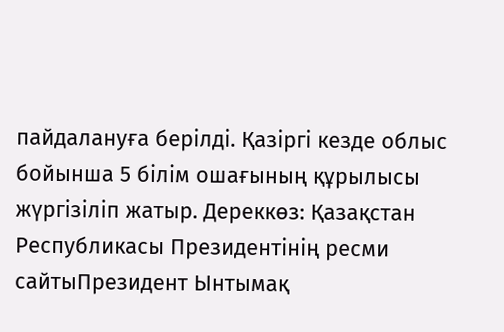пайдалануға берілді. Қазіргі кезде облыс бойынша 5 білім ошағының құрылысы жүргізіліп жатыр. Дереккөз: Қазақстан Республикасы Президентінің ресми сайтыПрезидент Ынтымақ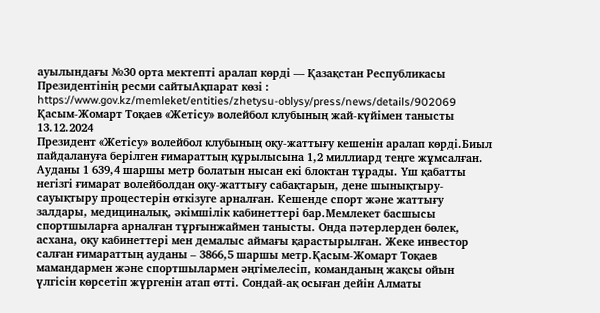ауылындағы №30 орта мектепті аралап көрді — Қазақстан Республикасы Президентінің ресми сайтыАқпарат көзі : https://www.gov.kz/memleket/entities/zhetysu-oblysy/press/news/details/902069
Қасым-Жомарт Тоқаев «Жетісу» волейбол клубының жай-күйімен танысты 13.12.2024
Президент «Жетісу» волейбол клубының оқу-жаттығу кешенін аралап көрді.Биыл пайдалануға берілген ғимараттың құрылысына 1,2 миллиард теңге жұмсалған. Ауданы 1 639,4 шаршы метр болатын нысан екі блоктан тұрады. Үш қабатты негізгі ғимарат волейболдан оқу-жаттығу сабақтарын, дене шынықтыру-сауықтыру процестерін өткізуге арналған. Кешенде спорт және жаттығу залдары, медициналық, әкімшілік кабинеттері бар.Мемлекет басшысы спортшыларға арналған тұрғынжаймен танысты. Онда пәтерлерден бөлек, асхана, оқу кабинеттері мен демалыс аймағы қарастырылған. Жеке инвестор салған ғимараттың ауданы – 3866,5 шаршы метр.Қасым-Жомарт Тоқаев мамандармен және спортшылармен әңгімелесіп, команданың жақсы ойын үлгісін көрсетіп жүргенін атап өтті. Сондай-ақ осыған дейін Алматы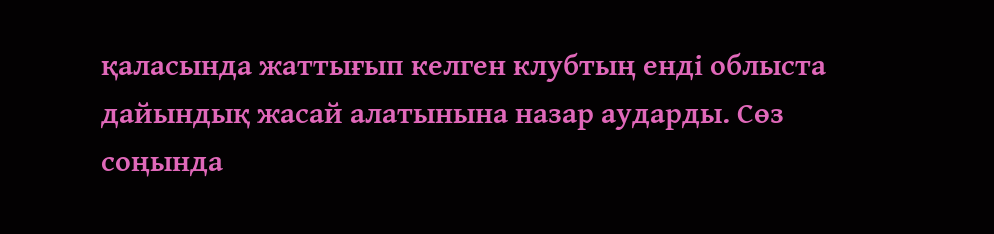қаласында жаттығып келген клубтың енді облыста дайындық жасай алатынына назар аударды. Сөз соңында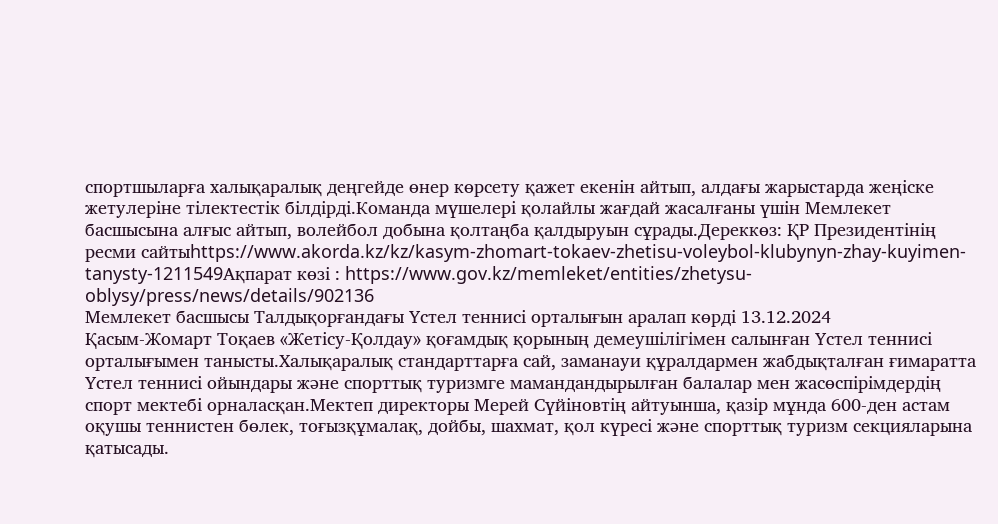спортшыларға халықаралық деңгейде өнер көрсету қажет екенін айтып, алдағы жарыстарда жеңіске жетулеріне тілектестік білдірді.Команда мүшелері қолайлы жағдай жасалғаны үшін Мемлекет басшысына алғыс айтып, волейбол добына қолтаңба қалдыруын сұрады.Дереккөз: ҚР Президентінің ресми сайтыhttps://www.akorda.kz/kz/kasym-zhomart-tokaev-zhetisu-voleybol-klubynyn-zhay-kuyimen-tanysty-1211549Ақпарат көзі : https://www.gov.kz/memleket/entities/zhetysu-oblysy/press/news/details/902136
Мемлекет басшысы Талдықорғандағы Үстел теннисі орталығын аралап көрді 13.12.2024
Қасым-Жомарт Тоқаев «Жетісу-Қолдау» қоғамдық қорының демеушілігімен салынған Үстел теннисі орталығымен танысты.Халықаралық стандарттарға сай, заманауи құралдармен жабдықталған ғимаратта Үстел теннисі ойындары және спорттық туризмге мамандандырылған балалар мен жасөспірімдердің спорт мектебі орналасқан.Мектеп директоры Мерей Сүйіновтің айтуынша, қазір мұнда 600-ден астам оқушы теннистен бөлек, тоғызқұмалақ, дойбы, шахмат, қол күресі және спорттық туризм секцияларына қатысады.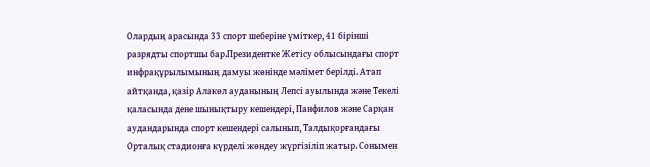Олардың арасында 33 спорт шеберіне үміткер, 41 бірінші разрядты спортшы бар.Президентке Жетісу облысындағы спорт инфрақұрылымының дамуы жөнінде мәлімет берілді. Атап айтқанда, қазір Алакөл ауданының Лепсі ауылында және Текелі қаласында дене шынықтыру кешендері, Панфилов және Сарқан аудандарында спорт кешендері салынып, Талдықорғандағы Орталық стадионға күрделі жөндеу жүргізіліп жатыр. Сонымен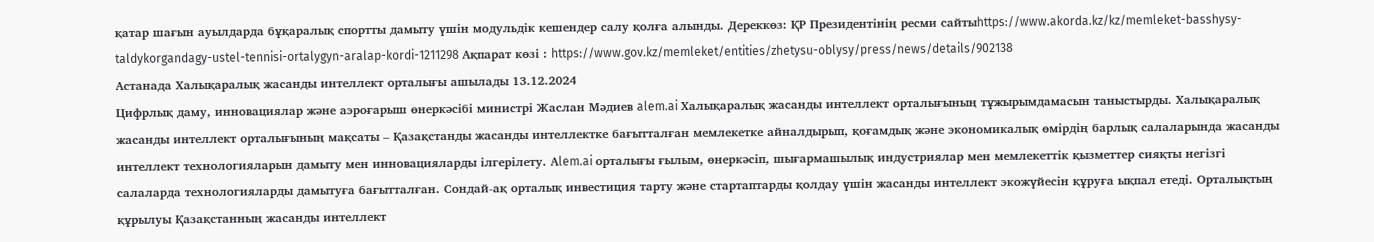қатар шағын ауылдарда бұқаралық спортты дамыту үшін модульдік кешендер салу қолға алынды. Дереккөз: ҚР Президентінің ресми сайтыhttps://www.akorda.kz/kz/memleket-basshysy-taldykorgandagy-ustel-tennisi-ortalygyn-aralap-kordi-1211298 Ақпарат көзі : https://www.gov.kz/memleket/entities/zhetysu-oblysy/press/news/details/902138
Астанада Халықаралық жасанды интеллект орталығы ашылады 13.12.2024
Цифрлық даму, инновациялар және аэроғарыш өнеркәсібі министрі Жаслан Мәдиев alem.ai Халықаралық жасанды интеллект орталығының тұжырымдамасын таныстырды. Халықаралық жасанды интеллект орталығының мақсаты – Қазақстанды жасанды интеллектке бағытталған мемлекетке айналдырып, қоғамдық және экономикалық өмірдің барлық салаларында жасанды интеллект технологияларын дамыту мен инновацияларды ілгерілету. Аlem.ai орталығы ғылым, өнеркәсіп, шығармашылық индустриялар мен мемлекеттік қызметтер сияқты негізгі салаларда технологияларды дамытуға бағытталған. Сондай-ақ орталық инвестиция тарту және стартаптарды қолдау үшін жасанды интеллект экожүйесін құруға ықпал етеді. Орталықтың құрылуы Қазақстанның жасанды интеллект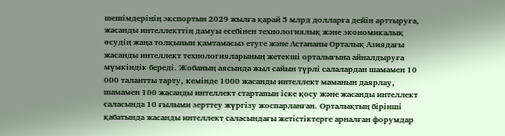шешімдерінің экспортын 2029 жылға қарай 5 млрд долларға дейін арттыруға, жасанды интеллекттің дамуы есебінен технологиялық және экономикалық өсудің жаңа толқынын қамтамасыз етуге және Астананы Орталық Азиядағы жасанды интеллект технологияларының жетекші орталығына айналдыруға мүмкіндік береді. Жобаның аясында жыл сайын түрлі салалардан шамамен 10 000 талантты тарту, кемінде 1000 жасанды интеллект маманын даярлау, шамамен 100 жасанды интеллект стартапын іске қосу және жасанды интеллект саласында 10 ғылыми зерттеу жүргізу жоспарланған. Орталықтың бірінші қабатында жасанды интеллект саласындағы жетістіктерге арналған форумдар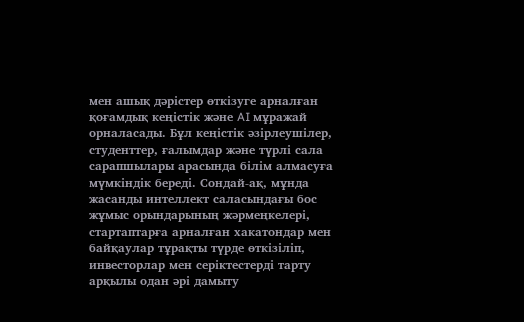мен ашық дәрістер өткізуге арналған қоғамдық кеңістік және AI мұражай орналасады. Бұл кеңістік әзірлеушілер, студенттер, ғалымдар және түрлі сала сарапшылары арасында білім алмасуға мүмкіндік береді. Сондай-ақ, мұнда жасанды интеллект саласындағы бос жұмыс орындарының жәрмеңкелері, стартаптарға арналған хакатондар мен байқаулар тұрақты түрде өткізіліп, инвесторлар мен серіктестерді тарту арқылы одан әрі дамыту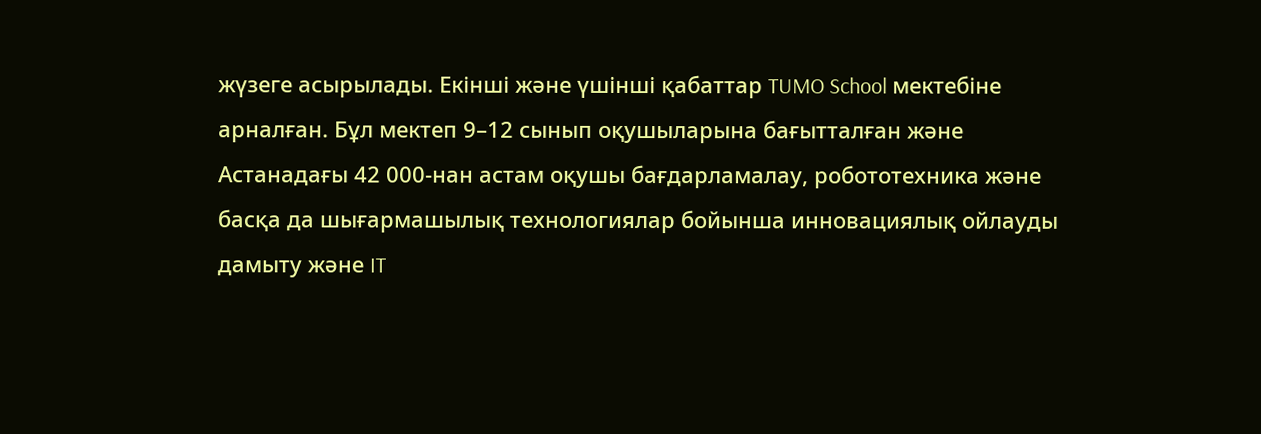жүзеге асырылады. Екінші және үшінші қабаттар TUMO School мектебіне арналған. Бұл мектеп 9–12 сынып оқушыларына бағытталған және Астанадағы 42 000-нан астам оқушы бағдарламалау, робототехника және басқа да шығармашылық технологиялар бойынша инновациялық ойлауды дамыту және IT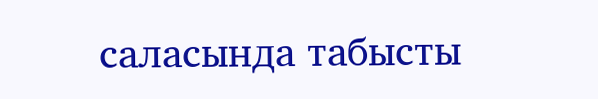саласында табысты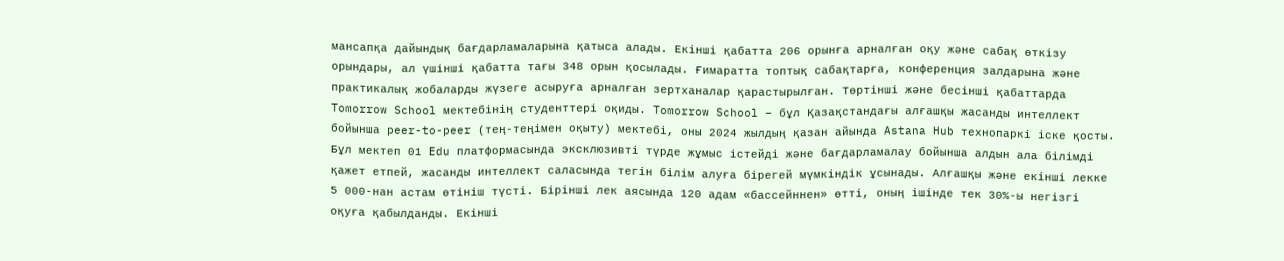мансапқа дайындық бағдарламаларына қатыса алады. Екінші қабатта 206 орынға арналған оқу және сабақ өткізу орындары, ал үшінші қабатта тағы 348 орын қосылады. Ғимаратта топтық сабақтарға, конференция залдарына және практикалық жобаларды жүзеге асыруға арналған зертханалар қарастырылған. Төртінші және бесінші қабаттарда Tomorrow School мектебінің студенттері оқиды. Tomorrow School – бұл Қазақстандағы алғашқы жасанды интеллект бойынша peer-to-peer (тең-теңімен оқыту) мектебі, оны 2024 жылдың қазан айында Astana Hub технопаркі іске қосты. Бұл мектеп 01 Edu платформасында эксклюзивті түрде жұмыс істейді және бағдарламалау бойынша алдын ала білімді қажет етпей, жасанды интеллект саласында тегін білім алуға бірегей мүмкіндік ұсынады. Алғашқы және екінші лекке 5 000-нан астам өтініш түсті. Бірінші лек аясында 120 адам «бассейннен» өтті, оның ішінде тек 30%-ы негізгі оқуға қабылданды. Екінші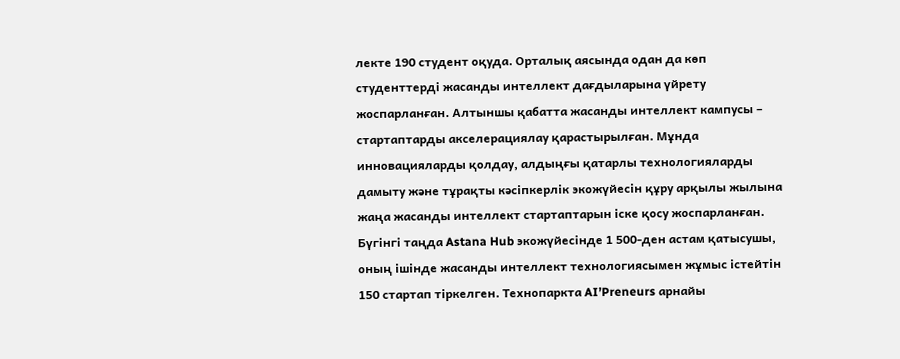лекте 190 студент оқуда. Орталық аясында одан да көп студенттерді жасанды интеллект дағдыларына үйрету жоспарланған. Алтыншы қабатта жасанды интеллект кампусы – стартаптарды акселерациялау қарастырылған. Мұнда инновацияларды қолдау, алдыңғы қатарлы технологияларды дамыту және тұрақты кәсіпкерлік экожүйесін құру арқылы жылына жаңа жасанды интеллект стартаптарын іске қосу жоспарланған. Бүгінгі таңда Astana Hub экожүйесінде 1 500-ден астам қатысушы, оның ішінде жасанды интеллект технологиясымен жұмыс істейтін 150 стартап тіркелген. Технопаркта AI’Preneurs арнайы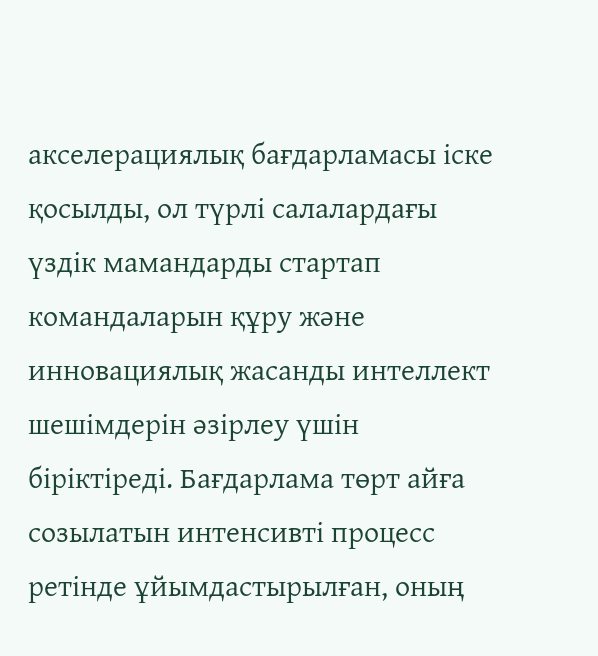акселерациялық бағдарламасы іске қосылды, ол түрлі салалардағы үздік мамандарды стартап командаларын құру және инновациялық жасанды интеллект шешімдерін әзірлеу үшін біріктіреді. Бағдарлама төрт айға созылатын интенсивті процесс ретінде ұйымдастырылған, оның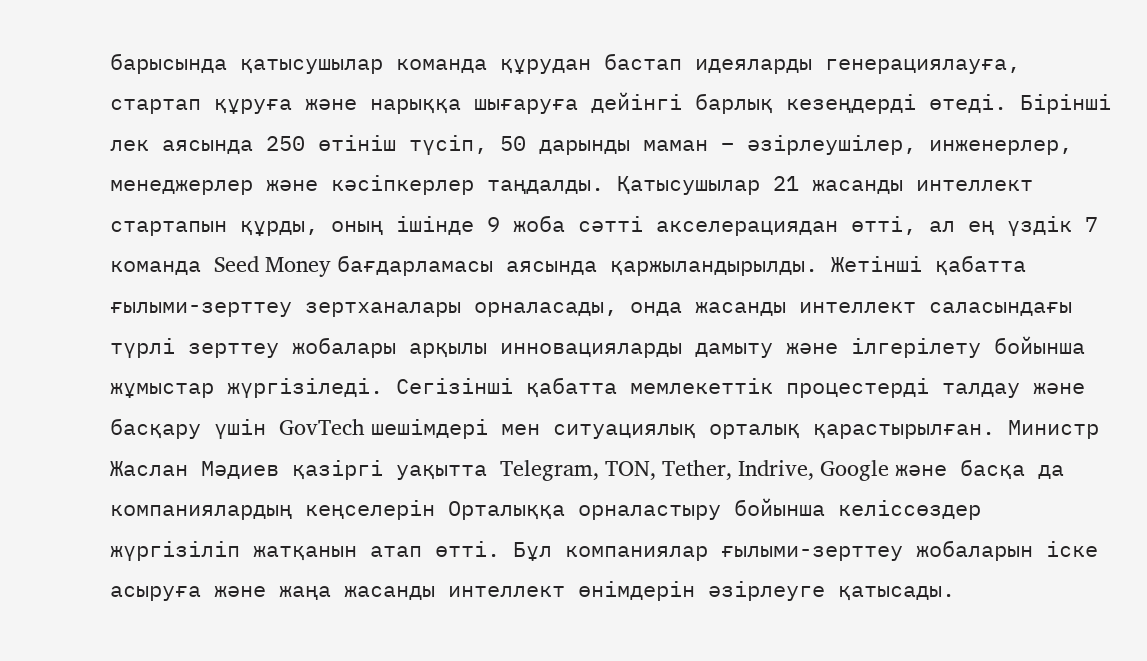барысында қатысушылар команда құрудан бастап идеяларды генерациялауға, стартап құруға және нарыққа шығаруға дейінгі барлық кезеңдерді өтеді. Бірінші лек аясында 250 өтініш түсіп, 50 дарынды маман – әзірлеушілер, инженерлер, менеджерлер және кәсіпкерлер таңдалды. Қатысушылар 21 жасанды интеллект стартапын құрды, оның ішінде 9 жоба сәтті акселерациядан өтті, ал ең үздік 7 команда Seed Money бағдарламасы аясында қаржыландырылды. Жетінші қабатта ғылыми-зерттеу зертханалары орналасады, онда жасанды интеллект саласындағы түрлі зерттеу жобалары арқылы инновацияларды дамыту және ілгерілету бойынша жұмыстар жүргізіледі. Сегізінші қабатта мемлекеттік процестерді талдау және басқару үшін GovTech шешімдері мен ситуациялық орталық қарастырылған. Министр Жаслан Мәдиев қазіргі уақытта Telegram, TON, Tether, Indrive, Google және басқа да компаниялардың кеңселерін Орталыққа орналастыру бойынша келіссөздер жүргізіліп жатқанын атап өтті. Бұл компаниялар ғылыми-зерттеу жобаларын іске асыруға және жаңа жасанды интеллект өнімдерін әзірлеуге қатысады.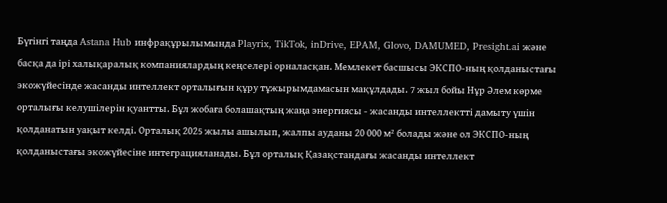Бүгінгі таңда Astana Hub инфрақұрылымында Playrix, TikTok, inDrive, EPAM, Glovo, DAMUMED, Presight.ai және басқа да ірі халықаралық компаниялардың кеңселері орналасқан. Мемлекет басшысы ЭКСПО-ның қолданыстағы экожүйесінде жасанды интеллект орталығын құру тұжырымдамасын мақұлдады. 7 жыл бойы Нұр Әлем көрме орталығы келушілерін қуантты. Бұл жобаға болашақтың жаңа энергиясы - жасанды интеллектті дамыту үшін қолданатын уақыт келді. Орталық 2025 жылы ашылып, жалпы ауданы 20 000 м² болады және ол ЭКСПО-ның қолданыстағы экожүйесіне интеграцияланады. Бұл орталық Қазақстандағы жасанды интеллект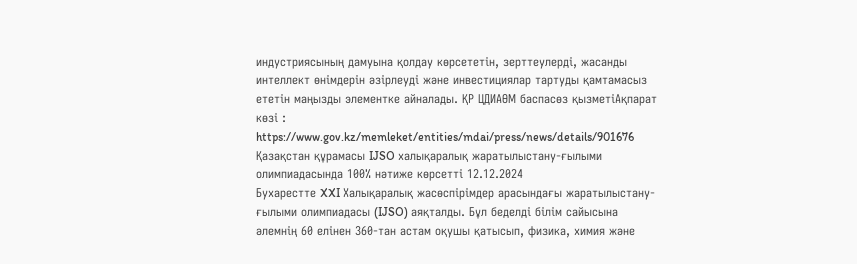индустриясының дамуына қолдау көрсететін, зерттеулерді, жасанды интеллект өнімдерін әзірлеуді және инвестициялар тартуды қамтамасыз ететін маңызды элементке айналады. ҚР ЦДИАӨМ баспасөз қызметіАқпарат көзі : https://www.gov.kz/memleket/entities/mdai/press/news/details/901676
Қазақстан құрамасы IJSO халықаралық жаратылыстану-ғылыми олимпиадасында 100% нәтиже көрсетті 12.12.2024
Бухарестте XXI Халықаралық жасөспірімдер арасындағы жаратылыстану-ғылыми олимпиадасы (IJSO) аяқталды. Бұл беделді білім сайысына әлемнің 60 елінен 360-тан астам оқушы қатысып, физика, химия және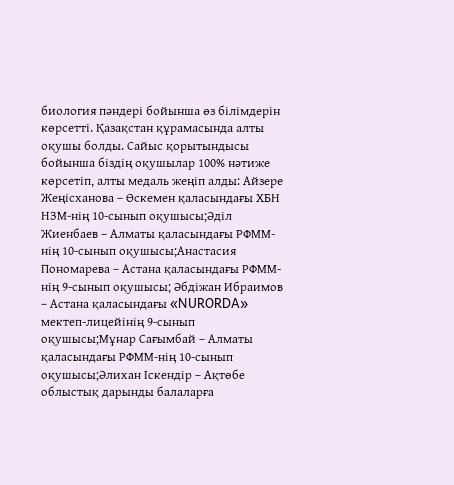биология пәндері бойынша өз білімдерін көрсетті. Қазақстан құрамасында алты оқушы болды. Сайыс қорытындысы бойынша біздің оқушылар 100% нәтиже көрсетіп, алты медаль жеңіп алды: Айзере Жеңісханова – Өскемен қаласындағы ХБН НЗМ-нің 10-сынып оқушысы;Әділ Жиенбаев – Алматы қаласындағы РФММ-нің 10-сынып оқушысы;Анастасия Пономарева – Астана қаласындағы РФММ-нің 9-сынып оқушысы; Әбдіжан Ибраимов – Астана қаласындағы «NURORDA» мектеп-лицейінің 9-сынып оқушысы;Мұнар Сағымбай – Алматы қаласындағы РФММ-нің 10-сынып оқушысы;Әлихан Іскендір – Ақтөбе облыстық дарынды балаларға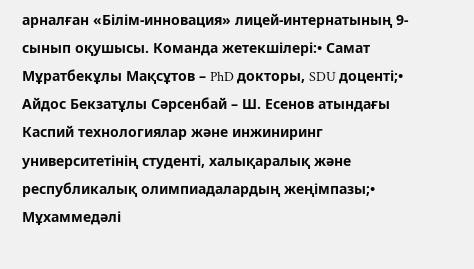арналған «Білім-инновация» лицей-интернатының 9-сынып оқушысы. Команда жетекшілері:• Самат Мұратбекұлы Мақсұтов – PhD докторы, SDU доценті;• Айдос Бекзатұлы Сәрсенбай – Ш. Есенов атындағы Каспий технологиялар және инжиниринг университетінің студенті, халықаралық және республикалық олимпиадалардың жеңімпазы;• Мұхаммедәлі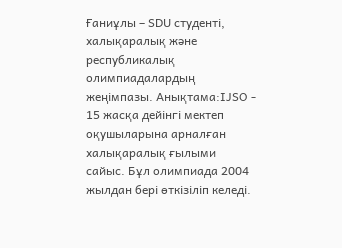Ғаниұлы – SDU студенті, халықаралық және республикалық олимпиадалардың жеңімпазы. Анықтама:IJSO - 15 жасқа дейінгі мектеп оқушыларына арналған халықаралық ғылыми сайыс. Бұл олимпиада 2004 жылдан бері өткізіліп келеді.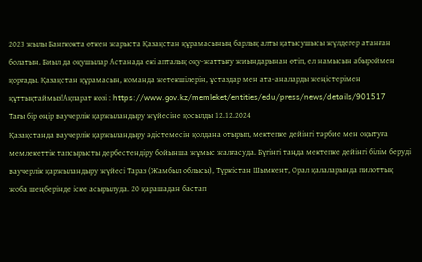2023 жылы Бангкокта өткен жарыста Қазақстан құрамасының барлық алты қатысушысы жүлдегер атанған болатын. Биыл да оқушылар Астанада екі апталық оқу-жаттығу жиындарынан өтіп, ел намысын абыроймен қорғады. Қазақстан құрамасын, команда жетекшілерін, ұстаздар мен ата-аналарды жеңістерімен құттықтаймыз!Ақпарат көзі : https://www.gov.kz/memleket/entities/edu/press/news/details/901517
Тағы бір өңір ваучерлік қаржыландыру жүйесіне қосылды 12.12.2024
Қазақстанда ваучерлік қаржыландыру әдістемесін қолдана отырып, мектепке дейінгі тәрбие мен оқытуға мемлекеттік тапсырысты дербестендіру бойынша жұмыс жалғасуда. Бүгінгі таңда мектепке дейінгі білім беруді ваучерлік қаржыландыру жүйесі Тараз (Жамбыл облысы), Түркістан Шымкент, Орал қалаларында пилоттық жоба шеңберінде іске асырылуда. 20 қарашадан бастап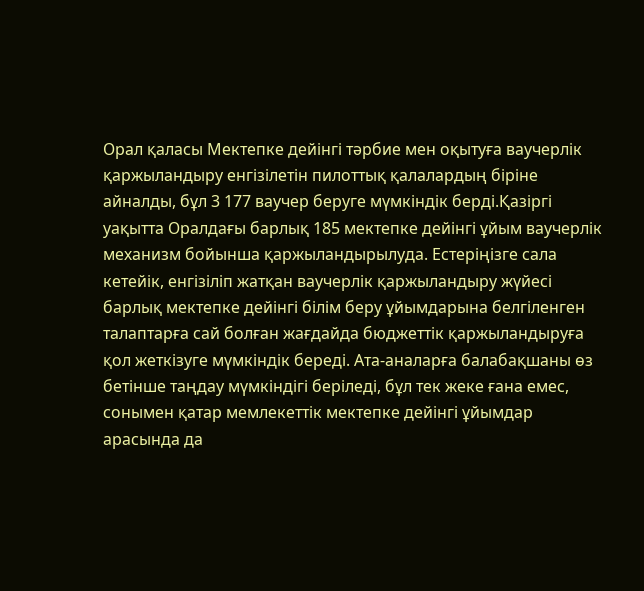Орал қаласы Мектепке дейінгі тәрбие мен оқытуға ваучерлік қаржыландыру енгізілетін пилоттық қалалардың біріне айналды, бұл 3 177 ваучер беруге мүмкіндік берді.Қазіргі уақытта Оралдағы барлық 185 мектепке дейінгі ұйым ваучерлік механизм бойынша қаржыландырылуда. Естеріңізге сала кетейік, енгізіліп жатқан ваучерлік қаржыландыру жүйесі барлық мектепке дейінгі білім беру ұйымдарына белгіленген талаптарға сай болған жағдайда бюджеттік қаржыландыруға қол жеткізуге мүмкіндік береді. Ата-аналарға балабақшаны өз бетінше таңдау мүмкіндігі беріледі, бұл тек жеке ғана емес, сонымен қатар мемлекеттік мектепке дейінгі ұйымдар арасында да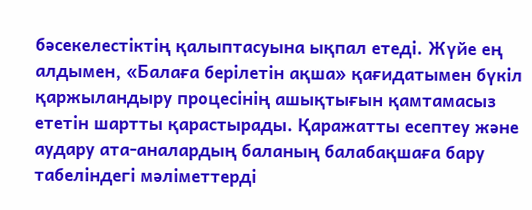бәсекелестіктің қалыптасуына ықпал етеді. Жүйе ең алдымен, «Балаға берілетін ақша» қағидатымен бүкіл қаржыландыру процесінің ашықтығын қамтамасыз ететін шартты қарастырады. Қаражатты есептеу және аудару ата-аналардың баланың балабақшаға бару табеліндегі мәліметтерді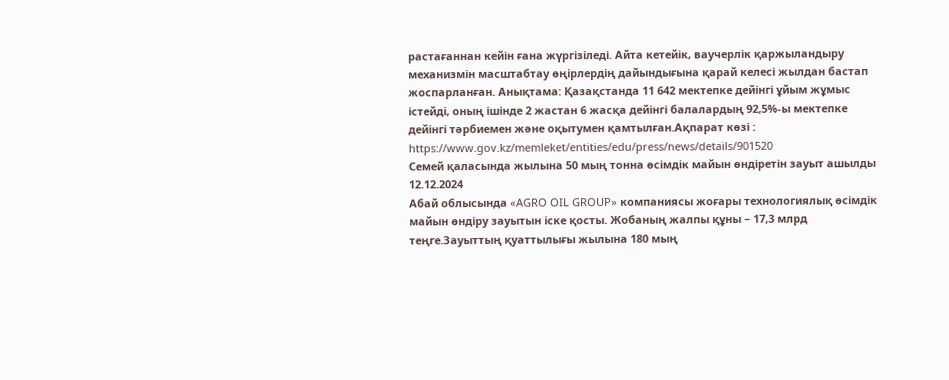растағаннан кейін ғана жүргізіледі. Айта кетейік, ваучерлік қаржыландыру механизмін масштабтау өңірлердің дайындығына қарай келесі жылдан бастап жоспарланған. Анықтама: Қазақстанда 11 642 мектепке дейінгі ұйым жұмыс істейді, оның ішінде 2 жастан 6 жасқа дейінгі балалардың 92,5%-ы мектепке дейінгі тәрбиемен және оқытумен қамтылған.Ақпарат көзі : https://www.gov.kz/memleket/entities/edu/press/news/details/901520
Семей қаласында жылына 50 мың тонна өсімдік майын өндіретін зауыт ашылды 12.12.2024
Абай облысында «AGRO OIL GROUP» компаниясы жоғары технологиялық өсімдік майын өндіру зауытын іске қосты. Жобаның жалпы құны – 17,3 млрд теңге.Зауыттың қуаттылығы жылына 180 мың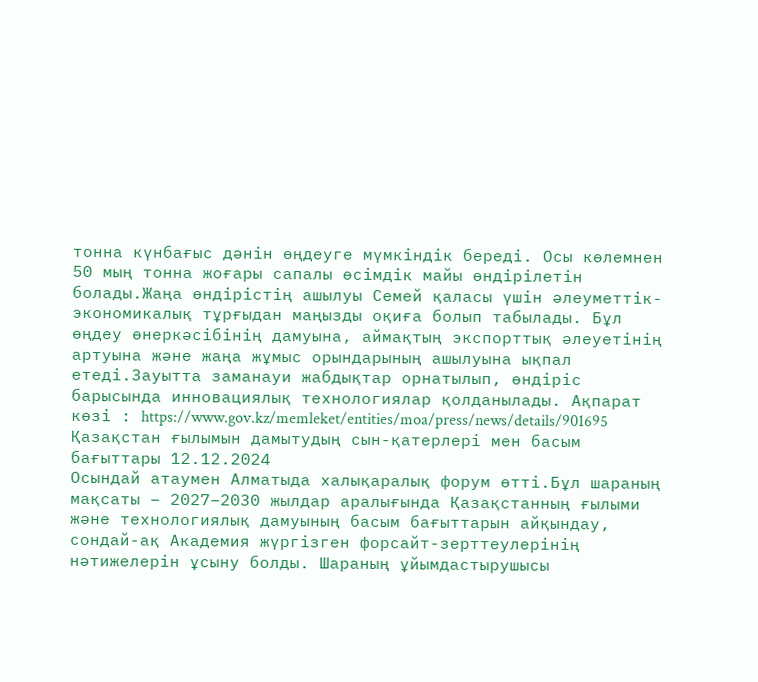тонна күнбағыс дәнін өңдеуге мүмкіндік береді. Осы көлемнен 50 мың тонна жоғары сапалы өсімдік майы өндірілетін болады.Жаңа өндірістің ашылуы Семей қаласы үшін әлеуметтік-экономикалық тұрғыдан маңызды оқиға болып табылады. Бұл өңдеу өнеркәсібінің дамуына, аймақтың экспорттық әлеуетінің артуына және жаңа жұмыс орындарының ашылуына ықпал етеді.Зауытта заманауи жабдықтар орнатылып, өндіріс барысында инновациялық технологиялар қолданылады. Ақпарат көзі : https://www.gov.kz/memleket/entities/moa/press/news/details/901695
Қазақстан ғылымын дамытудың сын-қатерлері мен басым бағыттары 12.12.2024
Осындай атаумен Алматыда халықаралық форум өтті.Бұл шараның мақсаты – 2027–2030 жылдар аралығында Қазақстанның ғылыми және технологиялық дамуының басым бағыттарын айқындау, сондай-ақ Академия жүргізген форсайт-зерттеулерінің нәтижелерін ұсыну болды. Шараның ұйымдастырушысы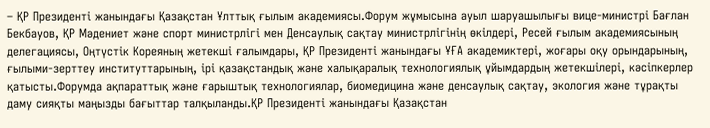– ҚР Президенті жанындағы Қазақстан Ұлттық ғылым академиясы.Форум жұмысына ауыл шаруашылығы вице-министрі Бағлан Бекбауов, ҚР Мәдениет және спорт министрлігі мен Денсаулық сақтау министрлігінің өкілдері, Ресей ғылым академиясының делегациясы, Оңтүстік Кореяның жетекші ғалымдары, ҚР Президенті жанындағы ҰҒА академиктері, жоғары оқу орындарының, ғылыми-зерттеу институттарының, ірі қазақстандық және халықаралық технологиялық ұйымдардың жетекшілері, кәсіпкерлер қатысты.Форумда ақпараттық және ғарыштық технологиялар, биомедицина және денсаулық сақтау, экология және тұрақты даму сияқты маңызды бағыттар талқыланды.ҚР Президенті жанындағы Қазақстан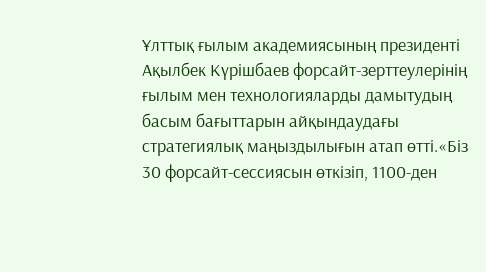Ұлттық ғылым академиясының президенті Ақылбек Күрішбаев форсайт-зерттеулерінің ғылым мен технологияларды дамытудың басым бағыттарын айқындаудағы стратегиялық маңыздылығын атап өтті.«Біз 30 форсайт-сессиясын өткізіп, 1100-ден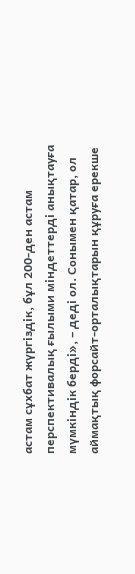астам сұхбат жүргіздік, бұл 200-ден астам перспективалық ғылыми міндеттерді анықтауға мүмкіндік берді», – деді ол. Сонымен қатар, ол аймақтық форсайт-орталықтарын құруға ерекше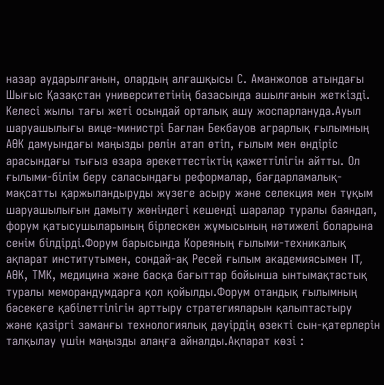назар аударылғанын, олардың алғашқысы С. Аманжолов атындағы Шығыс Қазақстан университетінің базасында ашылғанын жеткізді. Келесі жылы тағы жеті осындай орталық ашу жоспарлануда.Ауыл шаруашылығы вице-министрі Бағлан Бекбауов аграрлық ғылымның АӨК дамуындағы маңызды рөлін атап өтіп, ғылым мен өндіріс арасындағы тығыз өзара әрекеттестіктің қажеттілігін айтты. Ол ғылыми-білім беру саласындағы реформалар, бағдарламалық-мақсатты қаржыландыруды жүзеге асыру және селекция мен тұқым шаруашылығын дамыту жөніндегі кешенді шаралар туралы баяндап, форум қатысушыларының бірлескен жұмысының нәтижелі боларына сенім білдірді.Форум барысында Кореяның ғылыми-техникалық ақпарат институтымен, сондай-ақ Ресей ғылым академиясымен IT, АӨК, ТМК, медицина және басқа бағыттар бойынша ынтымақтастық туралы меморандумдарға қол қойылды.Форум отандық ғылымның бәсекеге қабілеттілігін арттыру стратегияларын қалыптастыру және қазіргі заманғы технологиялық дәуірдің өзекті сын-қатерлерін талқылау үшін маңызды алаңға айналды.Ақпарат көзі :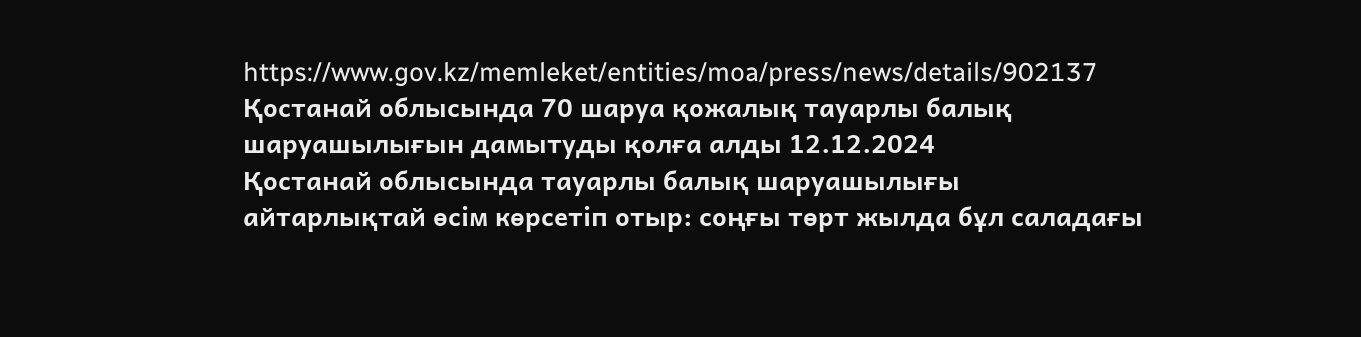https://www.gov.kz/memleket/entities/moa/press/news/details/902137
Қостанай облысында 70 шаруа қожалық тауарлы балық шаруашылығын дамытуды қолға алды 12.12.2024
Қостанай облысында тауарлы балық шаруашылығы айтарлықтай өсім көрсетіп отыр: соңғы төрт жылда бұл саладағы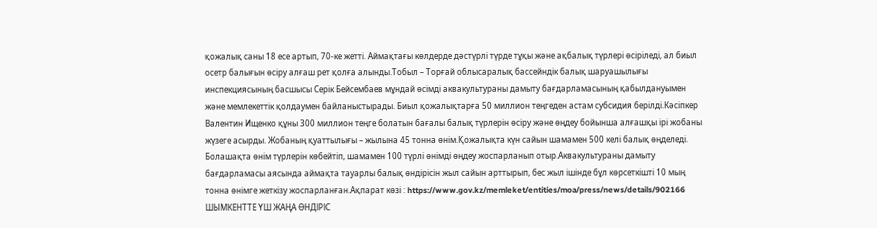қожалық саны 18 есе артып, 70-ке жетті. Аймақтағы көлдерде дәстүрлі түрде тұқы және ақбалық түрлері өсіріледі, ал биыл осетр балығын өсіру алғаш рет қолға алынды.Тобыл – Торғай облысаралық бассейндік балық шаруашылығы инспекциясының басшысы Серік Бейсембаев мұндай өсімді аквакультураны дамыту бағдарламасының қабылдануымен және мемлекеттік қолдаумен байланыстырады. Биыл қожалықтарға 50 миллион теңгеден астам субсидия берілді.Кәсіпкер Валентин Ищенко құны 300 миллион теңге болатын бағалы балық түрлерін өсіру және өңдеу бойынша алғашқы ірі жобаны жүзеге асырды. Жобаның қуаттылығы – жылына 45 тонна өнім.Қожалықта күн сайын шамамен 500 келі балық өңделеді. Болашақта өнім түрлерін көбейтіп, шамамен 100 түрлі өнімді өңдеу жоспарланып отыр.Аквакультураны дамыту бағдарламасы аясында аймақта тауарлы балық өндірісін жыл сайын арттырып, бес жыл ішінде бұл көрсеткішті 10 мың тонна өнімге жеткізу жоспарланған.Ақпарат көзі : https://www.gov.kz/memleket/entities/moa/press/news/details/902166
ШЫМКЕНТТЕ ҮШ ЖАҢА ӨНДІРІС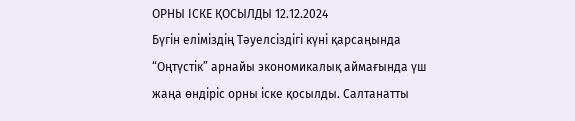ОРНЫ ІСКЕ ҚОСЫЛДЫ 12.12.2024
Бүгін еліміздің Тәуелсіздігі күні қарсаңында “Оңтүстік” арнайы экономикалық аймағында үш жаңа өндіріс орны іске қосылды. Салтанатты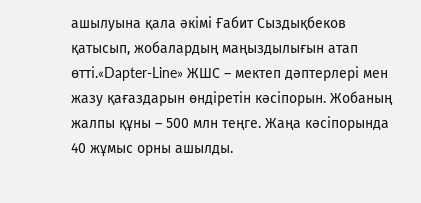ашылуына қала әкімі Ғабит Сыздықбеков қатысып, жобалардың маңыздылығын атап өтті.«Dapter-Line» ЖШС – мектеп дәптерлері мен жазу қағаздарын өндіретін кәсіпорын. Жобаның жалпы құны – 500 млн теңге. Жаңа кәсіпорында 40 жұмыс орны ашылды.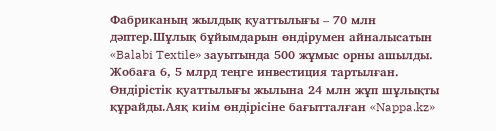Фабриканың жылдық қуаттылығы – 70 млн дәптер.Шұлық бұйымдарын өндірумен айналысатын «Balabi Textile» зауытында 500 жұмыс орны ашылды. Жобаға 6, 5 млрд теңге инвестиция тартылған. Өндірістік қуаттылығы жылына 24 млн жұп шұлықты құрайды.Аяқ киім өндірісіне бағытталған «Nappa.kz»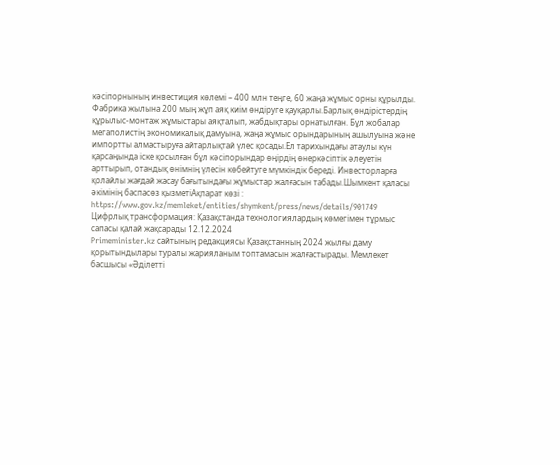кәсіпорнының инвестиция көлемі – 400 млн теңге, 60 жаңа жұмыс орны құрылды. Фабрика жылына 200 мың жұп аяқ киім өндіруге қауқарлы.Барлық өндірістердің құрылыс-монтаж жұмыстары аяқталып, жабдықтары орнатылған. Бұл жобалар мегаполистің экономикалық дамуына, жаңа жұмыс орындарының ашылуына және импортты алмастыруға айтарлықтай үлес қосады.Ел тарихындағы атаулы күн қарсаңында іске қосылған бұл кәсіпорындар өңірдің өнеркәсіптік әлеуетін арттырып, отандық өнімнің үлесін көбейтуге мүмкіндік береді. Инвесторларға қолайлы жағдай жасау бағытындағы жұмыстар жалғасын табады.Шымкент қаласы әкімінің баспасөз қызметіАқпарат көзі : https://www.gov.kz/memleket/entities/shymkent/press/news/details/901749
Цифрлық трансформация: Қазақстанда технологиялардың көмегімен тұрмыс сапасы қалай жақсарады 12.12.2024
Primeminister.kz сайтының редакциясы Қазақстанның 2024 жылғы даму қорытындылары туралы жарияланым топтамасын жалғастырады. Мемлекет басшысы «Әділетті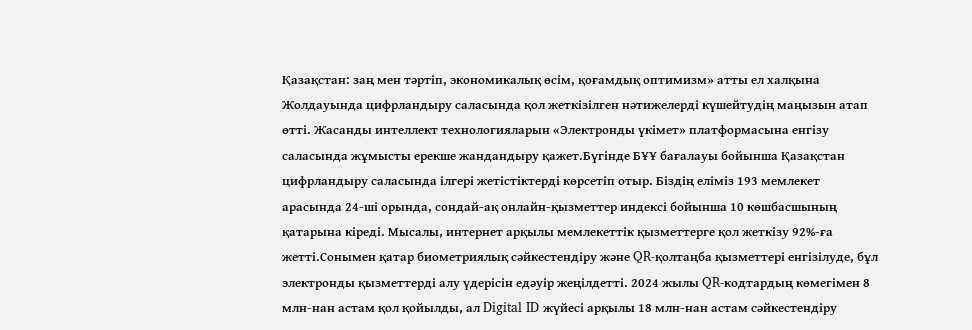Қазақстан: заң мен тәртіп, экономикалық өсім, қоғамдық оптимизм» атты ел халқына Жолдауында цифрландыру саласында қол жеткізілген нәтижелерді күшейтудің маңызын атап өтті. Жасанды интеллект технологияларын «Электронды үкімет» платформасына енгізу саласында жұмысты ерекше жандандыру қажет.Бүгінде БҰҰ бағалауы бойынша Қазақстан цифрландыру саласында ілгері жетістіктерді көрсетіп отыр. Біздің еліміз 193 мемлекет арасында 24-ші орында, сондай-ақ онлайн-қызметтер индексі бойынша 10 көшбасшының қатарына кіреді. Мысалы, интернет арқылы мемлекеттік қызметтерге қол жеткізу 92%-ға жетті.Сонымен қатар биометриялық сәйкестендіру және QR-қолтаңба қызметтері енгізілуде, бұл электронды қызметтерді алу үдерісін едәуір жеңілдетті. 2024 жылы QR-кодтардың көмегімен 8 млн-нан астам қол қойылды, ал Digital ID жүйесі арқылы 18 млн-нан астам сәйкестендіру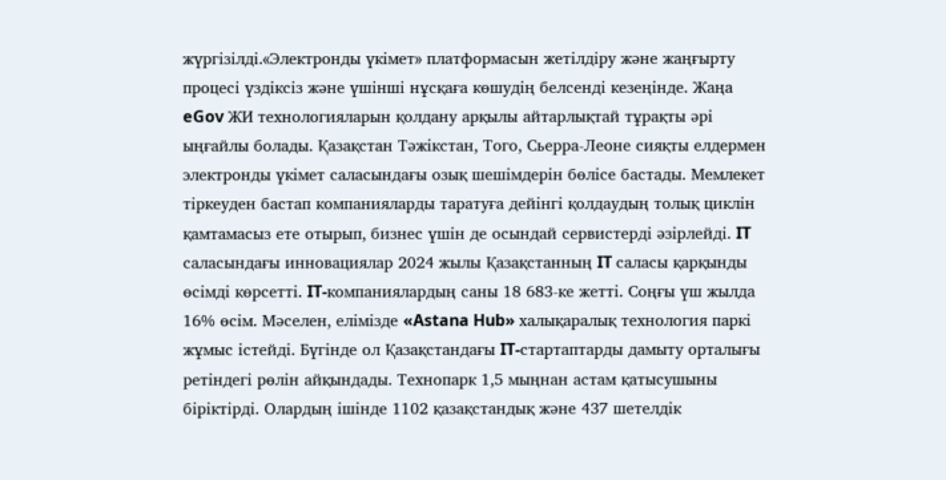жүргізілді.«Электронды үкімет» платформасын жетілдіру және жаңғырту процесі үздіксіз және үшінші нұсқаға көшудің белсенді кезеңінде. Жаңа eGov ЖИ технологияларын қолдану арқылы айтарлықтай тұрақты әрі ыңғайлы болады. Қазақстан Тәжікстан, Того, Сьерра-Леоне сияқты елдермен электронды үкімет саласындағы озық шешімдерін бөлісе бастады. Мемлекет тіркеуден бастап компанияларды таратуға дейінгі қолдаудың толық циклін қамтамасыз ете отырып, бизнес үшін де осындай сервистерді әзірлейді. IT саласындағы инновациялар 2024 жылы Қазақстанның IT саласы қарқынды өсімді көрсетті. IT-компаниялардың саны 18 683-ке жетті. Соңғы үш жылда 16% өсім. Мәселен, елімізде «Astana Hub» халықаралық технология паркі жұмыс істейді. Бүгінде ол Қазақстандағы IT-стартаптарды дамыту орталығы ретіндегі рөлін айқындады. Технопарк 1,5 мыңнан астам қатысушыны біріктірді. Олардың ішінде 1102 қазақстандық және 437 шетелдік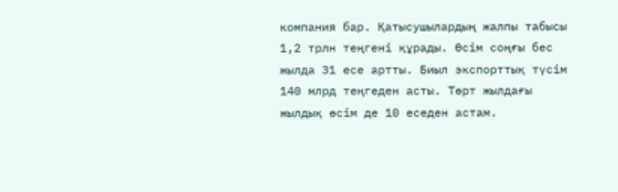компания бар. Қатысушылардың жалпы табысы 1,2 трлн теңгені құрады. Өсім соңғы бес жылда 31 есе артты. Биыл экспорттық түсім 140 млрд теңгеден асты. Төрт жылдағы жылдық өсім де 10 еседен астам.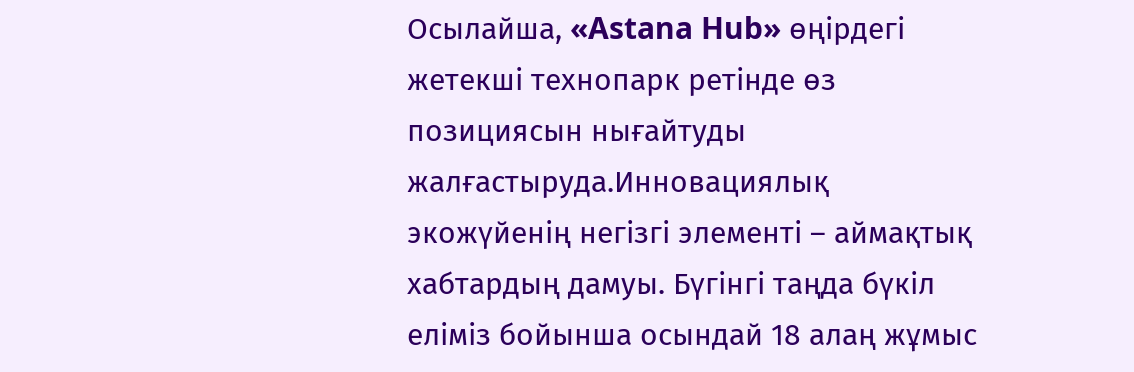Осылайша, «Astana Hub» өңірдегі жетекші технопарк ретінде өз позициясын нығайтуды жалғастыруда.Инновациялық экожүйенің негізгі элементі – аймақтық хабтардың дамуы. Бүгінгі таңда бүкіл еліміз бойынша осындай 18 алаң жұмыс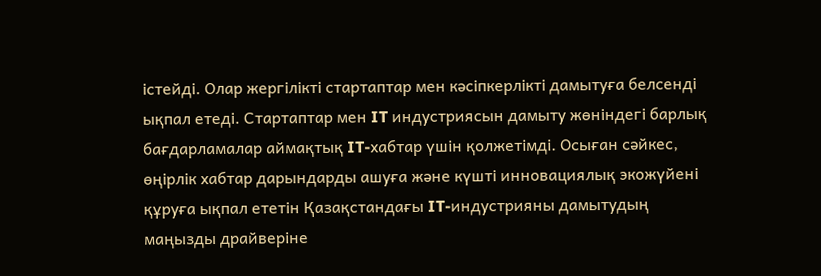істейді. Олар жергілікті стартаптар мен кәсіпкерлікті дамытуға белсенді ықпал етеді. Стартаптар мен IT индустриясын дамыту жөніндегі барлық бағдарламалар аймақтық IT-хабтар үшін қолжетімді. Осыған сәйкес, өңірлік хабтар дарындарды ашуға және күшті инновациялық экожүйені құруға ықпал ететін Қазақстандағы IT-индустрияны дамытудың маңызды драйверіне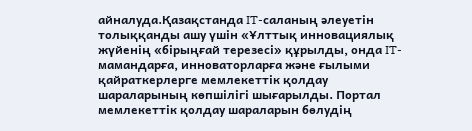айналуда.Қазақстанда IT-саланың әлеуетін толыққанды ашу үшін «Ұлттық инновациялық жүйенің «бірыңғай терезесі» құрылды, онда IT-мамандарға, инноваторларға және ғылыми қайраткерлерге мемлекеттік қолдау шараларының көпшілігі шығарылды. Портал мемлекеттік қолдау шараларын бөлудің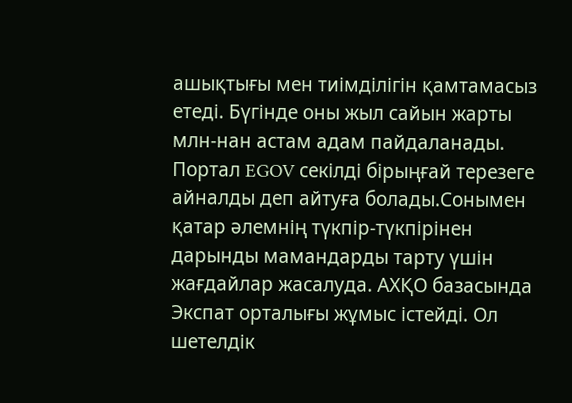ашықтығы мен тиімділігін қамтамасыз етеді. Бүгінде оны жыл сайын жарты млн-нан астам адам пайдаланады. Портал EGOV секілді бірыңғай терезеге айналды деп айтуға болады.Сонымен қатар әлемнің түкпір-түкпірінен дарынды мамандарды тарту үшін жағдайлар жасалуда. АХҚО базасында Экспат орталығы жұмыс істейді. Ол шетелдік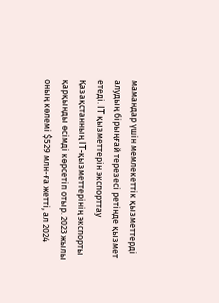мамандар үшін мемлекеттік қызметтерді алудың бірыңғай терезесі ретінде қызмет етеді. IT қызметтерін экспорттау Қазақстанның IT-қызметтерінің экспорты қарқынды өсімді көрсетіп отыр. 2023 жылы оның көлемі $529 млн-ға жетті, ал 2024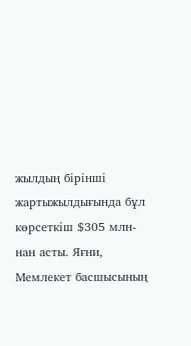жылдың бірінші жартыжылдығында бұл көрсеткіш $305 млн-нан асты. Яғни, Мемлекет басшысының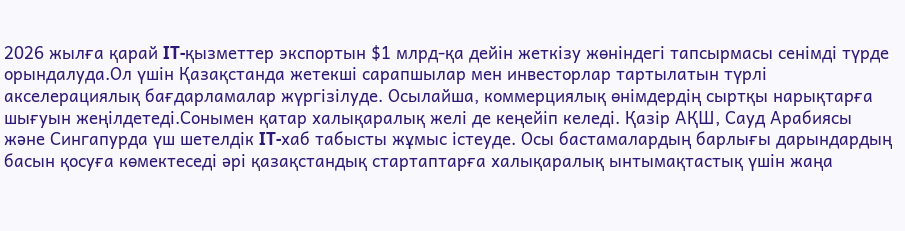2026 жылға қарай IT-қызметтер экспортын $1 млрд-қа дейін жеткізу жөніндегі тапсырмасы сенімді түрде орындалуда.Ол үшін Қазақстанда жетекші сарапшылар мен инвесторлар тартылатын түрлі акселерациялық бағдарламалар жүргізілуде. Осылайша, коммерциялық өнімдердің сыртқы нарықтарға шығуын жеңілдетеді.Сонымен қатар халықаралық желі де кеңейіп келеді. Қазір АҚШ, Сауд Арабиясы және Сингапурда үш шетелдік IT-хаб табысты жұмыс істеуде. Осы бастамалардың барлығы дарындардың басын қосуға көмектеседі әрі қазақстандық стартаптарға халықаралық ынтымақтастық үшін жаңа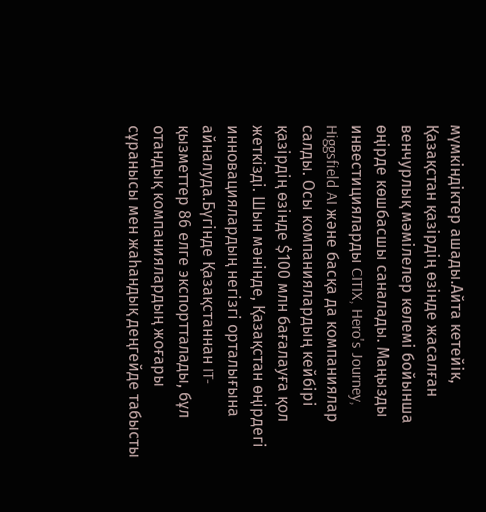мүмкіндіктер ашады.Айта кетейік, Қазақстан қазірдің өзінде жасалған венчурлық мәмілелер көлемі бойынша өңірде көшбасшы саналады. Маңызды инвестицияларды CITIX, Hero's Journey, Higgsfield AI және басқа да компаниялар салды. Осы компаниялардың кейбірі қазірдің өзінде $100 млн бағалауға қол жеткізді. Шын мәнінде, Қазақстан өңірдегі инновациялардың негізгі орталығына айналуда.Бүгінде Қазақстаннан IT-қызметтер 86 елге экспортталады, бұл отандық компаниялардың жоғары сұранысы мен жаһандық деңгейде табысты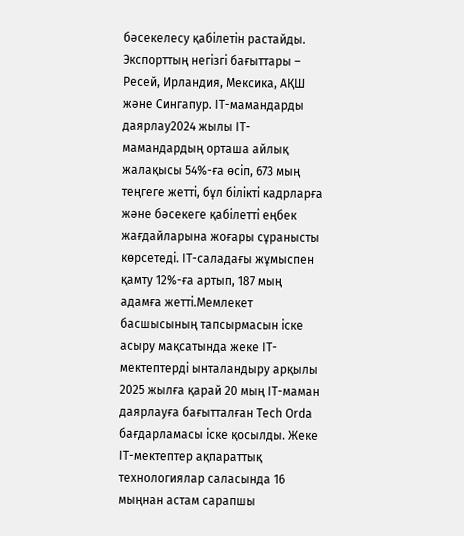бәсекелесу қабілетін растайды. Экспорттың негізгі бағыттары – Ресей, Ирландия, Мексика, АҚШ және Сингапур. IT-мамандарды даярлау2024 жылы IT-мамандардың орташа айлық жалақысы 54%-ға өсіп, 673 мың теңгеге жетті, бұл білікті кадрларға және бәсекеге қабілетті еңбек жағдайларына жоғары сұранысты көрсетеді. IT-саладағы жұмыспен қамту 12%-ға артып, 187 мың адамға жетті.Мемлекет басшысының тапсырмасын іске асыру мақсатында жеке IT-мектептерді ынталандыру арқылы 2025 жылға қарай 20 мың IT-маман даярлауға бағытталған Tech Orda бағдарламасы іске қосылды. Жеке IT-мектептер ақпараттық технологиялар саласында 16 мыңнан астам сарапшы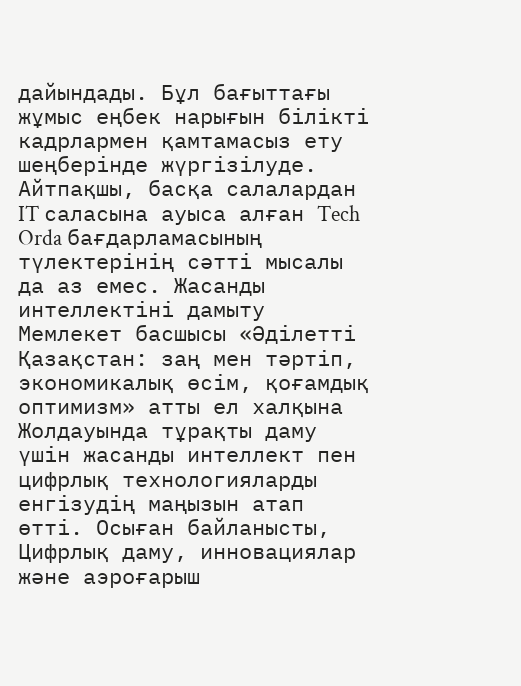дайындады. Бұл бағыттағы жұмыс еңбек нарығын білікті кадрлармен қамтамасыз ету шеңберінде жүргізілуде. Айтпақшы, басқа салалардан IT саласына ауыса алған Tech Orda бағдарламасының түлектерінің сәтті мысалы да аз емес. Жасанды интеллектіні дамыту Мемлекет басшысы «Әділетті Қазақстан: заң мен тәртіп, экономикалық өсім, қоғамдық оптимизм» атты ел халқына Жолдауында тұрақты даму үшін жасанды интеллект пен цифрлық технологияларды енгізудің маңызын атап өтті. Осыған байланысты, Цифрлық даму, инновациялар және аэроғарыш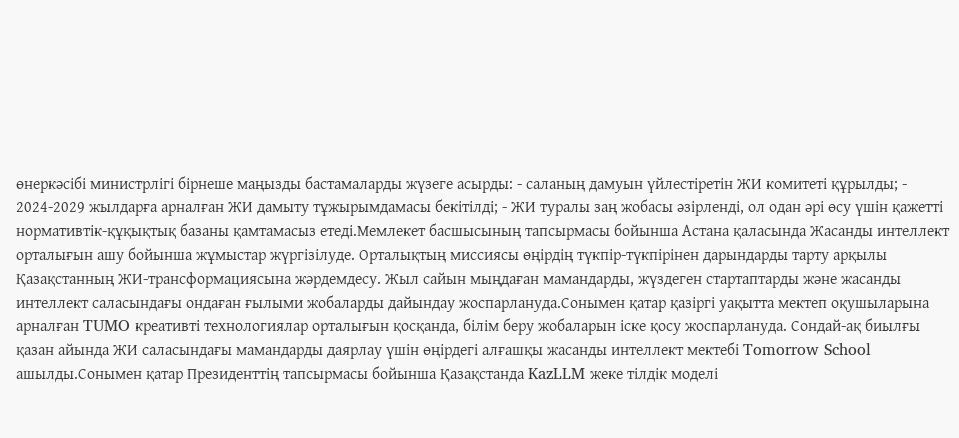өнеркәсібі министрлігі бірнеше маңызды бастамаларды жүзеге асырды: - саланың дамуын үйлестіретін ЖИ комитеті құрылды; - 2024-2029 жылдарға арналған ЖИ дамыту тұжырымдамасы бекітілді; - ЖИ туралы заң жобасы әзірленді, ол одан әрі өсу үшін қажетті нормативтік-құқықтық базаны қамтамасыз етеді.Мемлекет басшысының тапсырмасы бойынша Астана қаласында Жасанды интеллект орталығын ашу бойынша жұмыстар жүргізілуде. Орталықтың миссиясы өңірдің түкпір-түкпірінен дарындарды тарту арқылы Қазақстанның ЖИ-трансформациясына жәрдемдесу. Жыл сайын мыңдаған мамандарды, жүздеген стартаптарды және жасанды интеллект саласындағы ондаған ғылыми жобаларды дайындау жоспарлануда.Сонымен қатар қазіргі уақытта мектеп оқушыларына арналған TUMO креативті технологиялар орталығын қосқанда, білім беру жобаларын іске қосу жоспарлануда. Сондай-ақ биылғы қазан айында ЖИ саласындағы мамандарды даярлау үшін өңірдегі алғашқы жасанды интеллект мектебі Tomorrow School ашылды.Сонымен қатар Президенттің тапсырмасы бойынша Қазақстанда KazLLM жеке тілдік моделі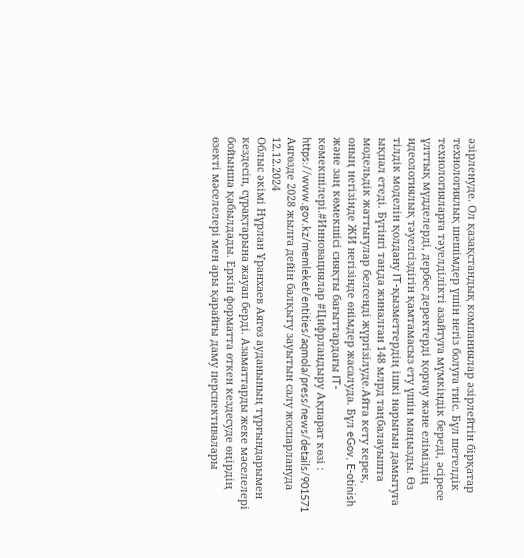әзірленуде. Ол қазақстандық компаниялар әзірлейтін бірқатар технологиялық шешімдер үшін негіз болуға тиіс. Бұл шетелдік технологияларға тәуелділікті азайтуға мүмкіндік береді, әсіресе ұлттық мүдделерді, дербес деректерді қорғау және еліміздің идеологиялық тәуелсіздігін қамтамасыз ету үшін маңызды. Өз тілдік моделін қолдану IT-қызметтердің ішкі нарығын дамытуға ықпал етеді. Бүгінгі таңда жиналған 148 млрд таңбалауышта модельдік жаттығулар белсенді жүргізілуде.Айта кету керек, оның негізінде ЖИ негізінде өнімдер жасалуда. Бұл eGov, E-otinish және заң көмекшісі сияқты бағыттардағы IT-көмекшілері.#Инновациялар #Цифрландыру Ақпарат көзі : https://www.gov.kz/memleket/entities/aqmola/press/news/details/901571
Аягөзде 2028 жылға дейін балқыту зауытын салу жоспарлануда 12.12.2024
Облыс әкімі Нұрлан Ұранхаев Аягөз ауданының тұрғындарымен кездесіп, сұрақтарына жауап берді. Азаматтарды жеке мәселелері бойынша қабылдады. Еркін форматта өткен кездесуде өңірдің өзекті мәселелері мен ары қарайғы даму перспективалары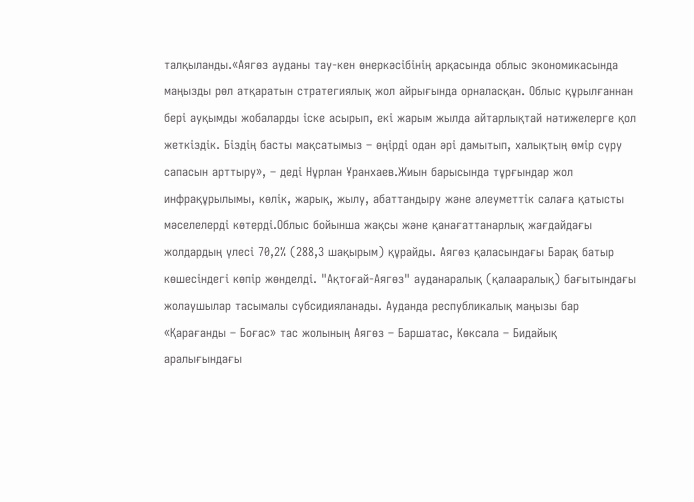талқыланды.«Аягөз ауданы тау-кен өнеркәсібінің арқасында облыс экономикасында маңызды рөл атқаратын стратегиялық жол айрығында орналасқан. Облыс құрылғаннан бері ауқымды жобаларды іске асырып, екі жарым жылда айтарлықтай нәтижелерге қол жеткіздік. Біздің басты мақсатымыз – өңірді одан әрі дамытып, халықтың өмір сүру сапасын арттыру», – деді Нұрлан Ұранхаев.Жиын барысында тұрғындар жол инфрақұрылымы, көлік, жарық, жылу, абаттандыру және әлеуметтік салаға қатысты мәселелерді көтерді.Облыс бойынша жақсы және қанағаттанарлық жағдайдағы жолдардың үлесі 70,2% (288,3 шақырым) құрайды. Аягөз қаласындағы Барақ батыр көшесіндегі көпір жөнделді. "Ақтоғай-Аягөз" ауданаралық (қалааралық) бағытындағы жолаушылар тасымалы субсидияланады. Ауданда республикалық маңызы бар «Қарағанды – Боғас» тас жолының Аягөз – Баршатас, Көксала – Бидайық аралығындағы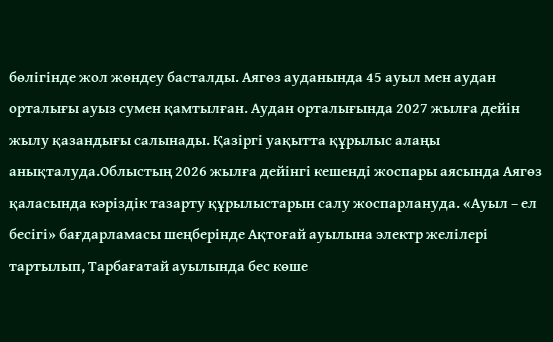бөлігінде жол жөндеу басталды. Аягөз ауданында 45 ауыл мен аудан орталығы ауыз сумен қамтылған. Аудан орталығында 2027 жылға дейін жылу қазандығы салынады. Қазіргі уақытта құрылыс алаңы анықталуда.Облыстың 2026 жылға дейінгі кешенді жоспары аясында Аягөз қаласында кәріздік тазарту құрылыстарын салу жоспарлануда. «Ауыл – ел бесігі» бағдарламасы шеңберінде Ақтоғай ауылына электр желілері тартылып, Тарбағатай ауылында бес көше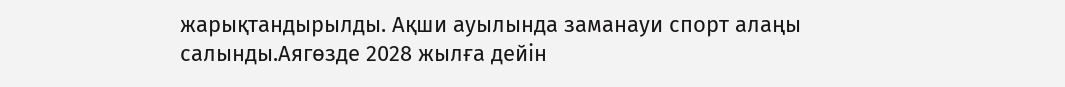жарықтандырылды. Ақши ауылында заманауи спорт алаңы салынды.Аягөзде 2028 жылға дейін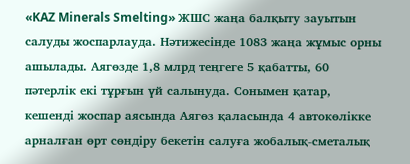«KAZ Minerals Smelting» ЖШС жаңа балқыту зауытын салуды жоспарлауда. Нәтижесінде 1083 жаңа жұмыс орны ашылады. Аягөзде 1,8 млрд теңгеге 5 қабатты, 60 пәтерлік екі тұрғын үй салынуда. Сонымен қатар, кешенді жоспар аясында Аягөз қаласында 4 автокөлікке арналған өрт сөндіру бекетін салуға жобалық-сметалық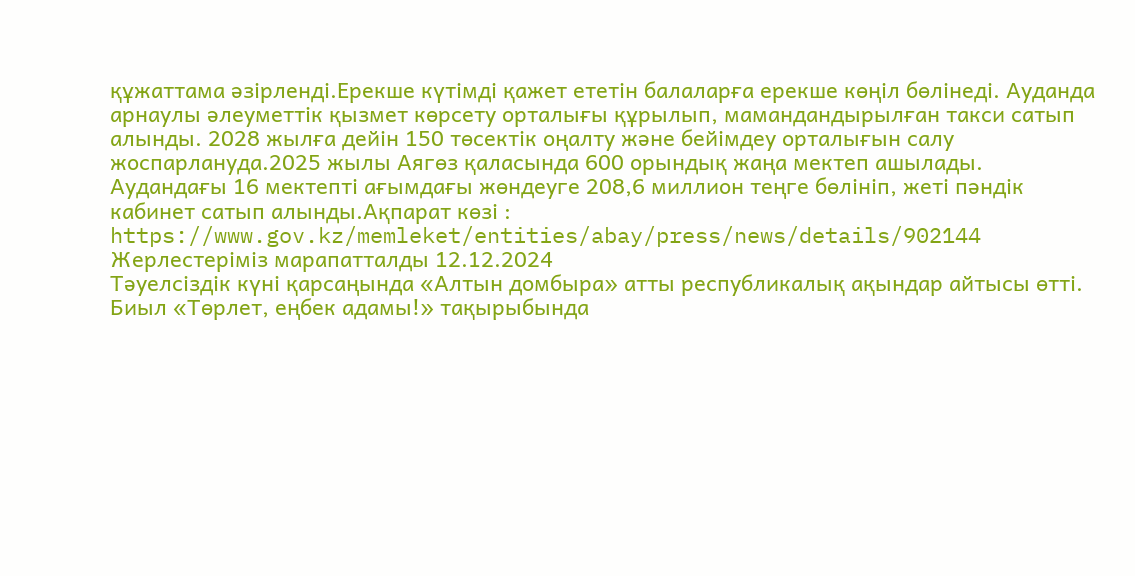құжаттама әзірленді.Ерекше күтімді қажет ететін балаларға ерекше көңіл бөлінеді. Ауданда арнаулы әлеуметтік қызмет көрсету орталығы құрылып, мамандандырылған такси сатып алынды. 2028 жылға дейін 150 төсектік оңалту және бейімдеу орталығын салу жоспарлануда.2025 жылы Аягөз қаласында 600 орындық жаңа мектеп ашылады. Аудандағы 16 мектепті ағымдағы жөндеуге 208,6 миллион теңге бөлініп, жеті пәндік кабинет сатып алынды.Ақпарат көзі : https://www.gov.kz/memleket/entities/abay/press/news/details/902144
Жерлестеріміз марапатталды 12.12.2024
Тәуелсіздік күні қарсаңында «Алтын домбыра» атты республикалық ақындар айтысы өтті. Биыл «Төрлет, еңбек адамы!» тақырыбында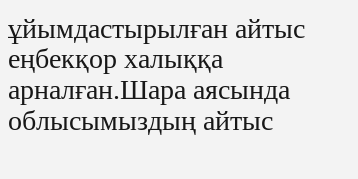ұйымдастырылған айтыс еңбекқор халыққа арналған.Шара аясында облысымыздың айтыс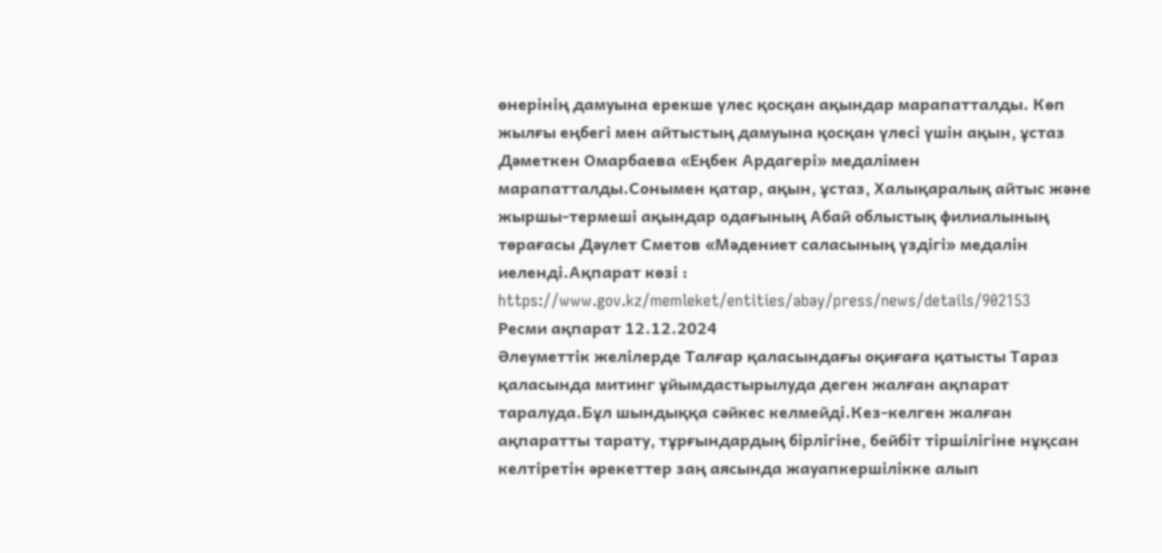өнерінің дамуына ерекше үлес қосқан ақындар марапатталды. Көп жылғы еңбегі мен айтыстың дамуына қосқан үлесі үшін ақын, ұстаз Дәметкен Омарбаева «Еңбек Ардагері» медалімен марапатталды.Сонымен қатар, ақын, ұстаз, Халықаралық айтыс және жыршы-термеші ақындар одағының Абай облыстық филиалының төрағасы Дәулет Сметов «Мәдениет саласының үздігі» медалін иеленді.Ақпарат көзі : https://www.gov.kz/memleket/entities/abay/press/news/details/902153
Ресми ақпарат 12.12.2024
Әлеуметтік желілерде Талғар қаласындағы оқиғаға қатысты Тараз қаласында митинг ұйымдастырылуда деген жалған ақпарат таралуда.Бұл шындыққа сәйкес келмейді.Кез-келген жалған ақпаратты тарату, тұрғындардың бірлігіне, бейбіт тіршілігіне нұқсан келтіретін әрекеттер заң аясында жауапкершілікке алып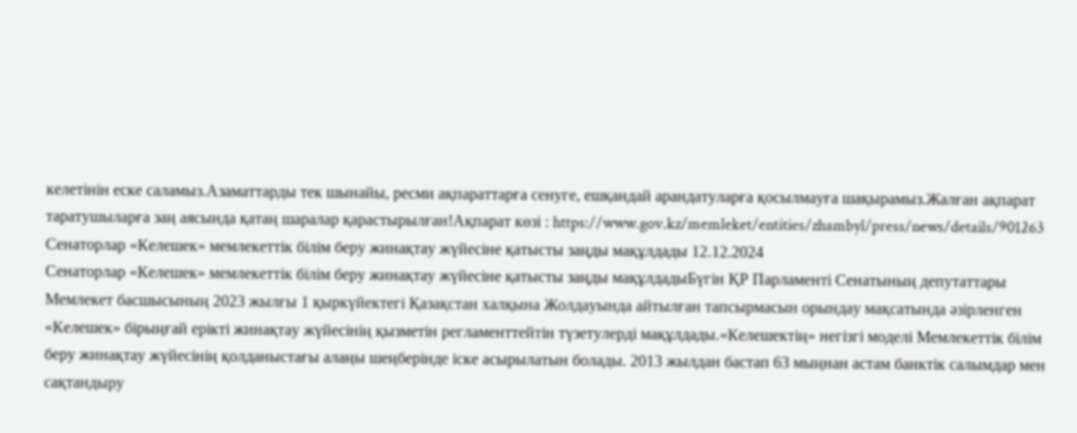келетінін еске саламыз.Азаматтарды тек шынайы, ресми ақпараттарға сенуге, ешқандай арандатуларға қосылмауға шақырамыз.Жалған ақпарат таратушыларға заң аясында қатаң шаралар қарастырылған!Ақпарат көзі : https://www.gov.kz/memleket/entities/zhambyl/press/news/details/901263
Сенаторлар «Келешек» мемлекеттік білім беру жинақтау жүйесіне қатысты заңды мақұлдады 12.12.2024
Сенаторлар «Келешек» мемлекеттік білім беру жинақтау жүйесіне қатысты заңды мақұлдадыБүгін ҚР Парламенті Сенатының депутаттары Мемлекет басшысының 2023 жылғы 1 қыркүйектегі Қазақстан халқына Жолдауында айтылған тапсырмасын орындау мақсатында әзірленген «Келешек» бірыңғай ерікті жинақтау жүйесінің қызметін регламенттейтін түзетулерді мақұлдады.«Келешектің» негізгі моделі Мемлекеттік білім беру жинақтау жүйесінің қолданыстағы алаңы шеңберінде іске асырылатын болады. 2013 жылдан бастап 63 мыңнан астам банктік салымдар мен сақтандыру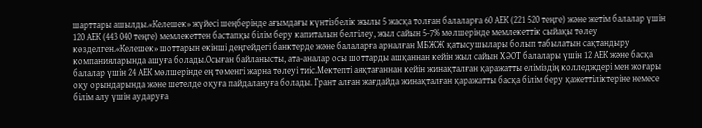шарттары ашылды.«Келешек» жүйесі шеңберінде ағымдағы күнтізбелік жылы 5 жасқа толған балаларға 60 АЕК (221 520 теңге) және жетім балалар үшін 120 АЕК (443 040 теңге) мемлекеттен бастапқы білім беру капиталын белгілеу, жыл сайын 5-7% мөлшерінде мемлекеттік сыйақы төлеу көзделген.«Келешек» шоттарын екінші деңгейдегі банктерде және балаларға арналған МБЖЖ қатысушылары болып табылатын сақтандыру компанияларында ашуға болады.Осыған байланысты, ата-аналар осы шоттарды ашқаннан кейін жыл сайын ХӘОТ балалары үшін 12 АЕК және басқа балалар үшін 24 АЕК мөлшерінде ең төменгі жарна төлеуі тиіс.Мектепті аяқтағаннан кейін жинақталған қаражатты еліміздің колледждері мен жоғары оқу орындарында және шетелде оқуға пайдалануға болады. Грант алған жағдайда жинақталған қаражатты басқа білім беру қажеттіліктеріне немесе білім алу үшін аударуға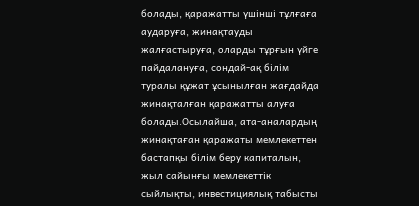болады, қаражатты үшінші тұлғаға аударуға, жинақтауды жалғастыруға, оларды тұрғын үйге пайдалануға, сондай-ақ білім туралы құжат ұсынылған жағдайда жинақталған қаражатты алуға болады.Осылайша, ата-аналардың жинақтаған қаражаты мемлекеттен бастапқы білім беру капиталын, жыл сайынғы мемлекеттік сыйлықты, инвестициялық табысты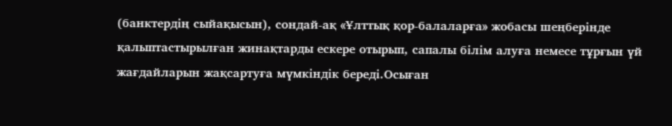(банктердің сыйақысын), сондай-ақ «Ұлттық қор-балаларға» жобасы шеңберінде қалыптастырылған жинақтарды ескере отырып, сапалы білім алуға немесе тұрғын үй жағдайларын жақсартуға мүмкіндік береді.Осыған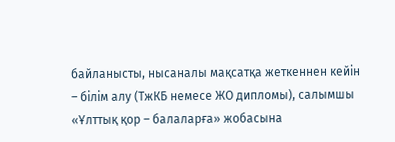байланысты, нысаналы мақсатқа жеткеннен кейін – білім алу (ТжКБ немесе ЖО дипломы), салымшы «Ұлттық қор – балаларға» жобасына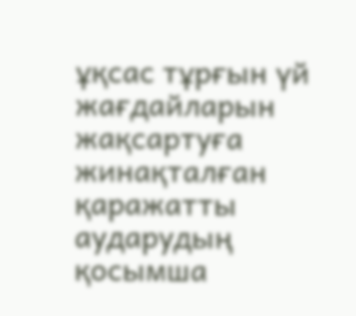ұқсас тұрғын үй жағдайларын жақсартуға жинақталған қаражатты аударудың қосымша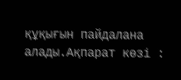құқығын пайдалана алады.Ақпарат көзі :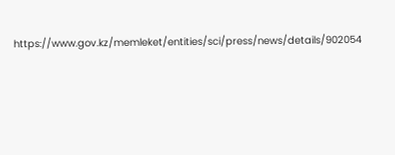https://www.gov.kz/memleket/entities/sci/press/news/details/902054